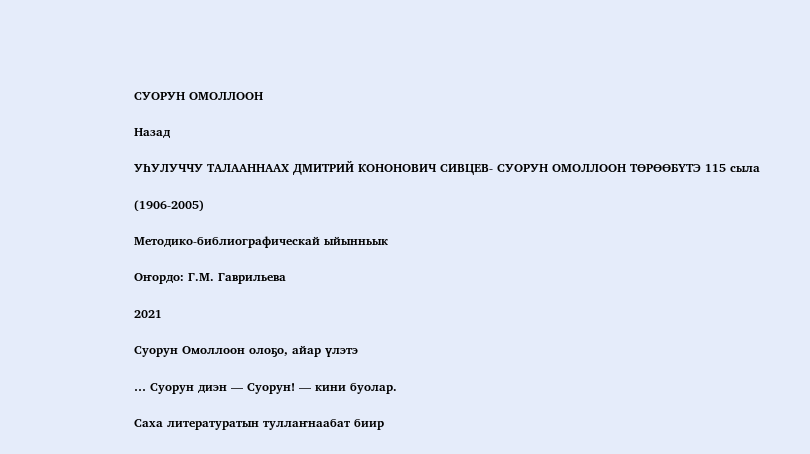СУОРУН ОМОЛЛООН

Назад

УҺУЛУЧЧУ ТАЛААННААХ ДМИТРИЙ КОНОНОВИЧ СИВЦЕВ- СУОРУН ОМОЛЛООН ТӨРӨӨБҮТЭ 115 сыла

(1906-2005)

Методико-библиографическай ыйынньык

Оҥордо: Г.М. Гаврильева

2021

Суорун Омоллоон олоҕо, айар үлэтэ

… Суорун диэн — Суорун! — кини буолар.

Саха литературатын туллаҥнаабат биир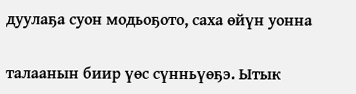дуулаҕа суон модьоҕото, саха өйүн уонна

талаанын биир үөс сүнньүөҕэ. Ытык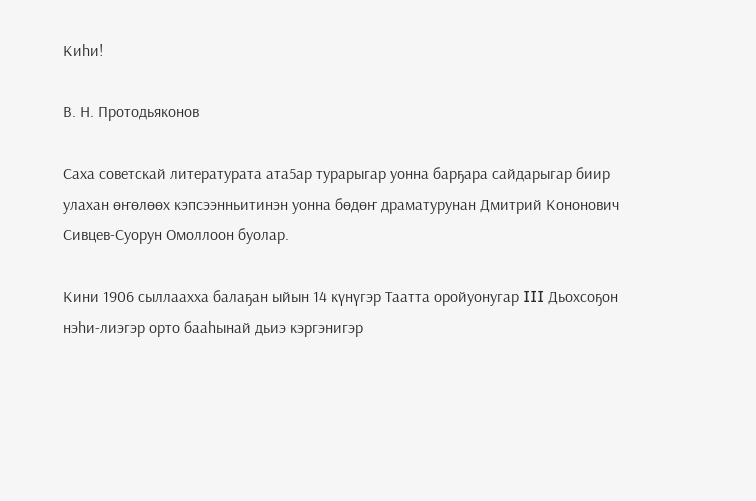Киһи!

В. Н. Протодьяконов

Саха советскай литературата ата5ар турарыгар уонна барҕара сайдарыгар биир улахан өҥөлөөх кэпсээнньитинэн уонна бөдөҥ драматурунан Дмитрий Кононович Сивцев-Суорун Омоллоон буолар.

Кини 1906 сыллаахха балаҕан ыйын 14 күнүгэр Таатта оройуонугар III Дьохсоҕон нэһи-лиэгэр орто бааhынай дьиэ кэргэнигэр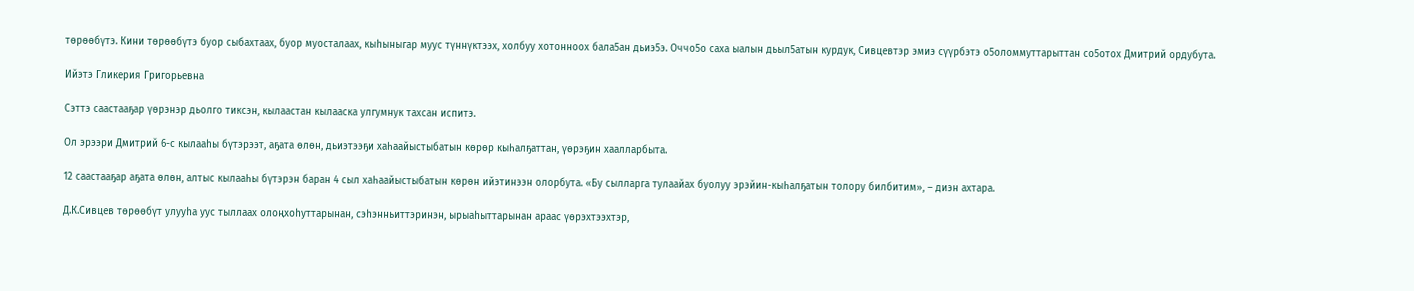төрөөбүтэ. Кини төрөөбүтэ буор сыбахтаах, буор муосталаах, кыhыныгар муус түннүктээх, холбуу хотонноох бала5ан дьиэ5э. Оччо5о саха ыалын дьыл5атын курдук, Сивцевтэр эмиэ сүүрбэтэ о5оломмуттарыттан со5отох Дмитрий ордубута.

Ийэтэ Гликерия Григорьевна

Сэттэ саастааҕар үөрэнэр дьолго тиксэн, кылаастан кылааска улгумнук тахсан испитэ.

Ол эрээри Дмитрий 6-с кылааhы бүтэрээт, аҕата өлөн, дьиэтээҕи хаһаайыстыбатын көрөр кыһалҕаттан, үөрэҕин хаалларбыта.

12 саастааҕар аҕата ѳлѳн, алтыс кылааһы бүтэрэн баран 4 сыл хаһаайыстыбатын кѳрѳн ийэтинээн олорбута. «Бу сылларга тулаайах буолуу эрэйин-кыһалҕатын толору билбитим», – диэн ахтара.

Д.К.Сивцев төрөөбүт улууhа уус тыллаах олоңхоhуттарынан, сэhэнньиттэринэн, ырыаhыттарынан араас үөрэхтээхтэр,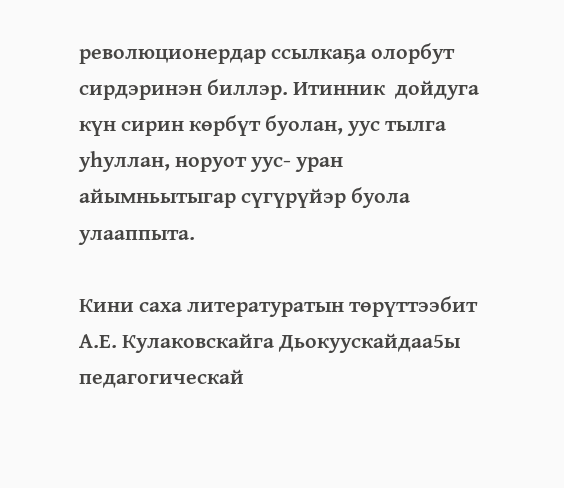революционердар ссылкаҕа олорбут сирдэринэн биллэр. Итинник  дойдуга күн сирин көрбүт буолан, уус тылга уhуллан, норуот уус- уран айымньытыгар сүгүрүйэр буола улааппыта.

Кини саха литературатын төрүттээбит А.Е. Кулаковскайга Дьокуускайдаа5ы педагогическай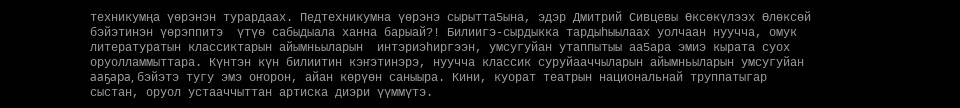техникумңа үөрэнэн турардаах. Педтехникумна үөрэнэ сырытта5ына, эдэр Дмитрий Сивцевы Өксөкүлээх Өлөксөй бэйэтинэн үөрэппитэ  үтүө сабыдыала ханна барыай?! Билиигэ-сырдыкка тардыhыылаах уолчаан нуучча, омук литературатын классиктарын айымньыларын  интэриэhиргээн, умсугуйан утаппытыы аа5ара эмиэ кырата суох оруолламмыттара. Күнтэн күн билиитин кэҥэтинэрэ, нуучча классик суруйааччыларын айымньыларын умсугуйан ааҕара, бэйэтэ тугу эмэ оҥорон, айан көрүөн саныыра. Кини, куорат театрын национальнай труппатыгар сыстан, оруол устааччыттан артиска диэри үүммүтэ.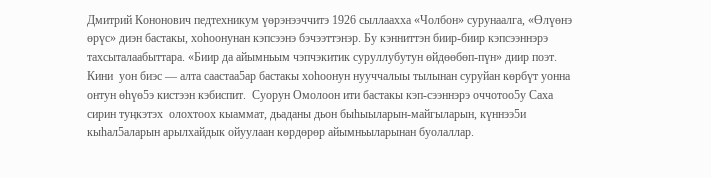Дмитрий Кононович педтехникум үөрэнээччитэ 1926 сыллаахха «Чолбон» сурунаалга, «Өлүөнэ өрүс» диэн бастакы, хоhоонунан кэпсээнэ бэчээттэнэр. Бу кэнниттэн биир-биир кэпсээннэрэ тахсыталаабыттара. «Биир да айымньым чэпчэкитик суруллубутун өйдөөбөп-пүн» диир поэт. Кини  уон биэс — алта саастаа5ар бастакы хоhоонун нууччалыы тылынан суруйан көрбүт уонна онтун өhүө5э кистээн кэбиспит.  Суорун Омолоон ити бастакы кэп-сээннэрэ оччотоо5у Саха сирин туңкэтэх  олохтоох кыаммат, дьаданы дьон быhыыларын-майгыларын, күннээ5и кыhал5аларын арылхайдык ойуулаан көрдөрөр айымньыларынан буолаллар.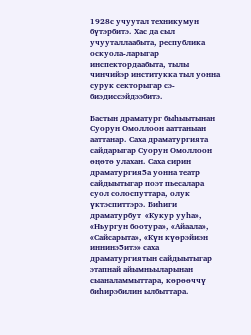1928с учуутал техникумун бүтэрбитэ. Хас да сыл  учууталлаабыта, республика оскуола-ларыгар инспектордаабыта, тылы чинчийэр институкка тыл уонна сурук секторыгар сэ-биэдиссэйдээбитэ.

Бастын драматург быhыытынан Суорун Омоллоон ааттаныан ааттанар. Саха драматургията сайдарыгар Суорун Омоллоон өңөтө улахан. Саха сирин драматургия5а уонна театр сайдыытыгар поэт пьесалара суол солоспуттара, олук үктэспиттэрэ. Биhиги драматурбут  «Кукур ууhа», «Ньургун боотура», «Айаала», «Сайсарыта», «Күн күөрэйиэн иннинэ5итэ» саха драматургиятын сайдыытыгар этапнай айымньыларынан сыаналаммыттара, көрөөччү биhирэбилин ылбыттара.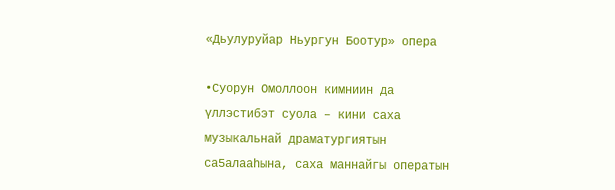«Дьулуруйар Ньургун Боотур» опера

•Суорун Омоллоон кимниин да үллэстибэт суола – кини саха музыкальнай драматургиятын са5алааhына, саха маннайгы оператын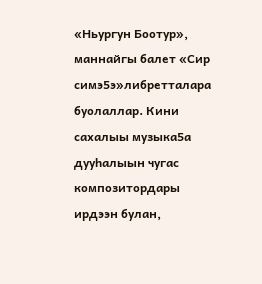«Ньургун Боотур», маннайгы балет «Сир симэ5э»либретталара буолаллар. Кини  сахалыы музыка5а дууhалыын чугас композитордары ирдээн булан,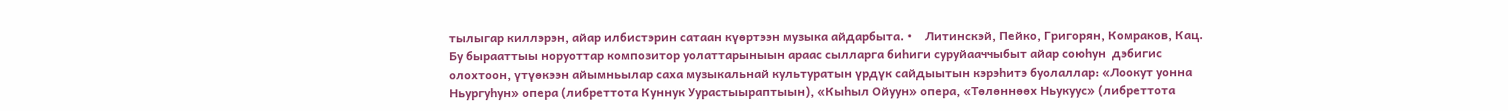тылыгар киллэрэн, айар илбистэрин сатаан күөртээн музыка айдарбыта. •    Литинскэй, Пейко, Григорян, Комраков, Кац. Бу бырааттыы норуоттар композитор уолаттарыныын араас сылларга биhиги суруйааччыбыт айар союhун  дэбигис олохтоон, үтүөкээн айымньылар саха музыкальнай культуратын үрдүк сайдыытын кэрэhитэ буолаллар: «Лоокут уонна Ньургуhун» опера (либреттота Куннук Уурастыыраптыын), «Кыhыл Ойуун» опера, «Төлөннөөх Ньукуус» (либреттота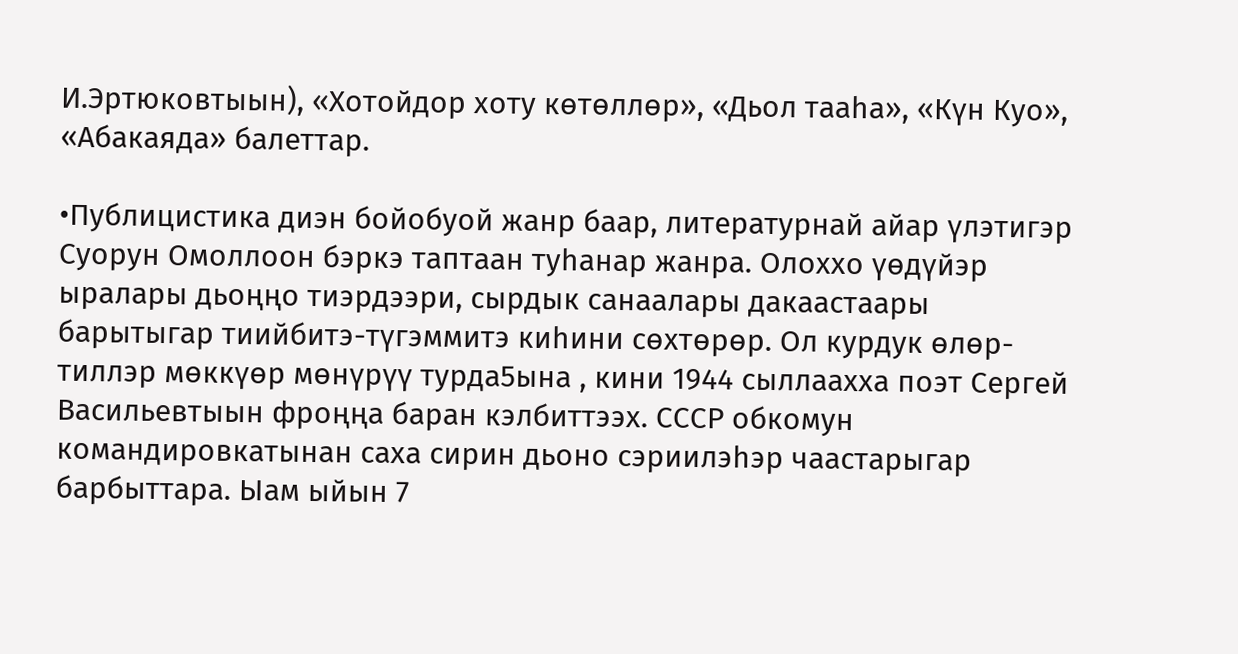И.Эртюковтыын), «Хотойдор хоту көтөллөр», «Дьол тааhа», «Күн Куо», «Абакаяда» балеттар.

•Публицистика диэн бойобуой жанр баар, литературнай айар үлэтигэр Суорун Омоллоон бэркэ таптаан туhанар жанра. Олоххо үөдүйэр ыралары дьоңңо тиэрдээри, сырдык санаалары дакаастаары барытыгар тиийбитэ-түгэммитэ киhини сөхтөрөр. Ол курдук өлөр-тиллэр мөккүөр мөнүрүү турда5ына , кини 1944 сыллаахха поэт Сергей Васильевтыын фроңңа баран кэлбиттээх. СССР обкомун командировкатынан саха сирин дьоно сэриилэhэр чаастарыгар барбыттара. Ыам ыйын 7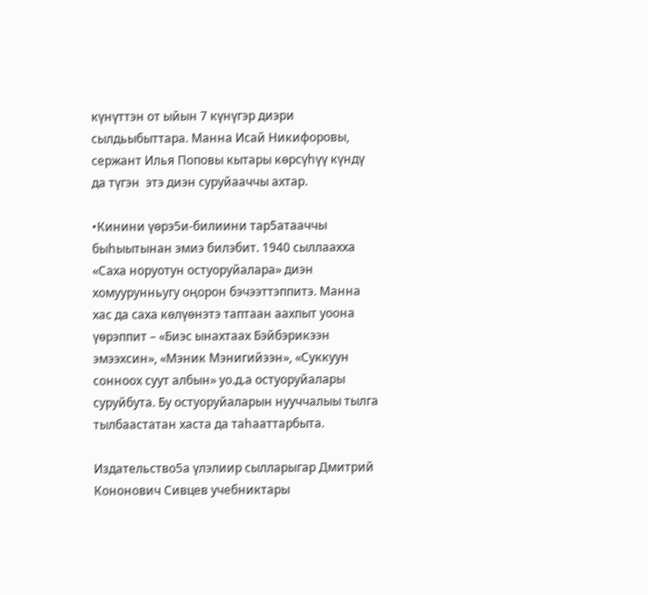күнүттэн от ыйын 7 күнүгэр диэри сылдьыбыттара. Манна Исай Никифоровы, сержант Илья Поповы кытары көрсүhүү күндү да түгэн  этэ диэн суруйааччы ахтар.

•Кинини үөрэ5и-билиини тар5атааччы быhыытынан эмиэ билэбит. 1940 сыллаахха «Саха норуотун остуоруйалара» диэн хомуурунньугу оңорон бэчээттэппитэ. Манна хас да саха көлүөнэтэ таптаан аахпыт уоона үөрэппит – «Биэс ынахтаах Бэйбэрикээн эмээхсин», «Мэник Мэнигийээн», «Суккуун сонноох суут албын» уо.д.а остуоруйалары суруйбута. Бу остуоруйаларын нууччалыы тылга тылбаастатан хаста да таhааттарбыта.

Издательство5а үлэлиир сылларыгар Дмитрий Кононович Сивцев учебниктары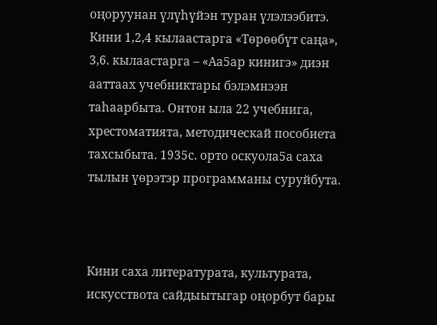оңоруунан үлүhүйэн туран үлэлээбитэ. Кини 1,2,4 кылаастарга «Төрөөбүт саңа», 3,6. кылаастарга – «Аа5ар кинигэ» диэн ааттаах учебниктары бэлэмнээн таhаарбыта. Онтон ыла 22 учебнига, хрестоматията, методическай пособиета тахсыбыта. 1935с. орто оскуола5а саха тылын үөрэтэр программаны суруйбута.



Кини саха литературата, культурата, искусствота сайдыытыгар оңорбут бары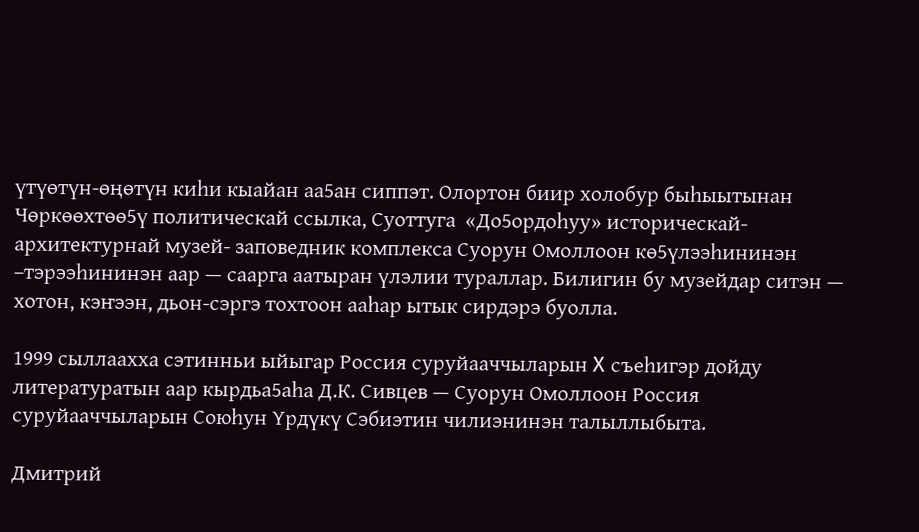үтүөтүн-өңөтүн киhи кыайан аа5ан сиппэт. Олортон биир холобур быhыытынан Чөркөөхтөө5ү политическай ссылка, Суоттуга  «До5ордоhуу» историческай-архитектурнай музей- заповедник комплекса Суорун Омоллоон кө5үлээhининэн –тэрээhининэн аар — саарга аатыран үлэлии тураллар. Билигин бу музейдар ситэн — хотон, кэҥээн, дьон-сэргэ тохтоон ааhар ытык сирдэрэ буолла.

1999 сыллаахха сэтинньи ыйыгар Россия суруйааччыларын X съеhигэр дойду литературатын аар кырдьа5аhа Д.К. Сивцев — Суорун Омоллоон Россия суруйааччыларын Союhун Yрдүкү Сэбиэтин чилиэнинэн талыллыбыта.

Дмитрий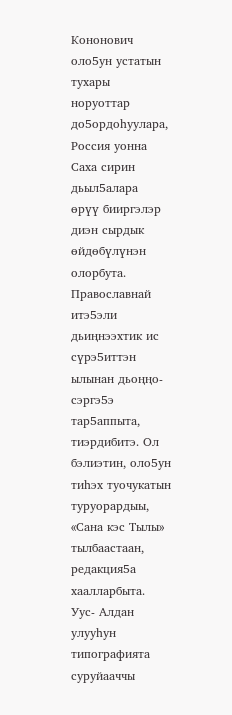Кононович оло5ун устатын тухары норуоттар до5ордоhуулара, Россия уонна Саха сирин дьыл5алара  өрүү бииргэлэр диэн сырдык өйдөбүлүнэн олорбута. Православнай итэ5эли дьиңнээхтик ис сүрэ5иттэн ылынан дьоңңо-сэргэ5э тар5аппыта, тиэрдибитэ. Ол бэлиэтин, оло5ун тиhэх туочукатын туруорардыы, «Сана кэс Тылы» тылбаастаан, редакция5а хаалларбыта. Уус- Алдан улууhун типографията суруйааччы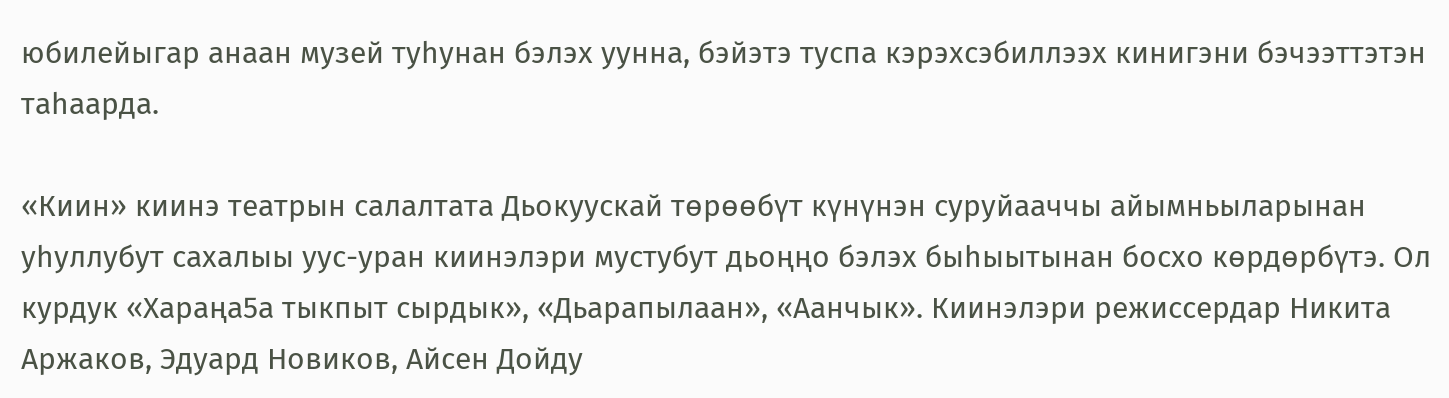юбилейыгар анаан музей туhунан бэлэх уунна, бэйэтэ туспа кэрэхсэбиллээх кинигэни бэчээттэтэн таhаарда.

«Киин» киинэ театрын салалтата Дьокуускай төрөөбүт күнүнэн суруйааччы айымньыларынан уhуллубут сахалыы уус-уран киинэлэри мустубут дьоңңо бэлэх быhыытынан босхо көрдөрбүтэ. Ол курдук «Хараңа5а тыкпыт сырдык», «Дьарапылаан», «Аанчык». Киинэлэри режиссердар Никита Аржаков, Эдуард Новиков, Айсен Дойду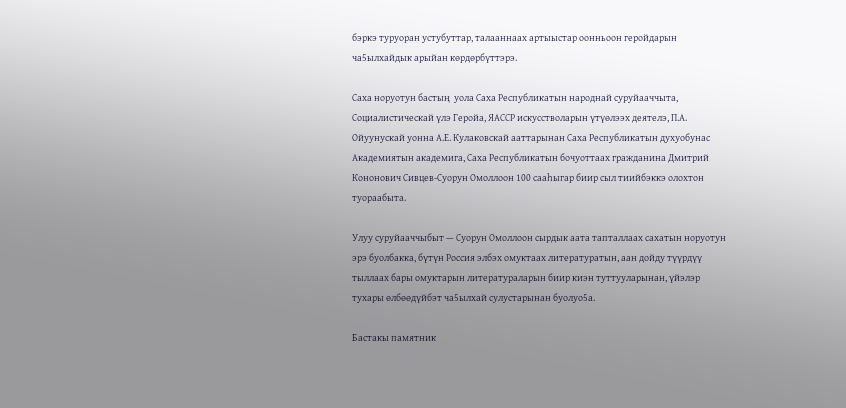бэркэ туруоран устубуттар, талааннаах артыыстар оонньоон геройдарын ча5ылхайдык арыйан көрдөрбүттэрэ.

Саха норуотун бастың  уола Саха Республикатын народнай суруйааччыта, Социалистическай үлэ Геройа, ЯАССР искусстволарын үтүөлээх деятелэ, П.А. Ойуунускай уонна А.Е. Кулаковскай ааттарынан Саха Республикатын духуобунас Академиятын академига, Саха Республикатын бочуоттаах гражданина Дмитрий Кононович Сивцев-Суорун Омоллоон 100 сааhыгар биир сыл тиийбэккэ олохтон туораабыта.

Улуу суруйааччыбыт — Суорун Омоллоон сырдык аата тапталлаах сахатын норуотун эрэ буолбакка, бүтүн Россия элбэх омуктаах литературатын, аан дойду түүрдүү тыллаах бары омуктарын литератураларын биир киэн туттууларынан, үйэлэр тухары өлбөөдүйбэт ча5ылхай сулустарынан буолуо5а.

Бастакы памятник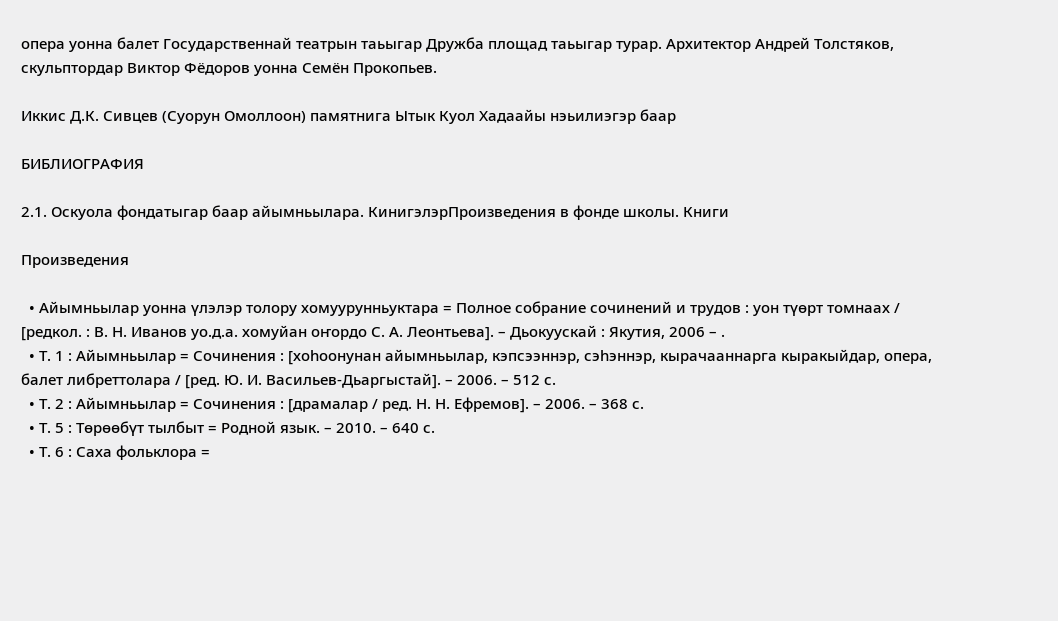опера уонна балет Государственнай театрын таьыгар Дружба площад таьыгар турар. Архитектор Андрей Толстяков, скульптордар Виктор Фёдоров уонна Семён Прокопьев.

Иккис Д.К. Сивцев (Суорун Омоллоон) памятнига Ытык Куол Хадаайы нэьилиэгэр баар

БИБЛИОГРАФИЯ

2.1. Оскуола фондатыгар баар айымньылара. КинигэлэрПроизведения в фонде школы. Книги

Произведения

  • Айымньылар уонна үлэлэр толору хомуурунньуктара = Полное собрание сочинений и трудов : уон түөрт томнаах / [редкол. : В. Н. Иванов уо.д.а. хомуйан оҥордо С. А. Леонтьева]. – Дьокуускай : Якутия, 2006 – .
  • Т. 1 : Айымньылар = Сочинения : [хоһоонунан айымньылар, кэпсээннэр, сэһэннэр, кырачааннарга кыракыйдар, опера, балет либреттолара / [ред. Ю. И. Васильев-Дьаргыстай]. – 2006. – 512 с.
  • Т. 2 : Айымньылар = Сочинения : [драмалар / ред. Н. Н. Ефремов]. – 2006. – 368 с.
  • Т. 5 : Төрөөбүт тылбыт = Родной язык. – 2010. – 640 с.
  • Т. 6 : Саха фольклора =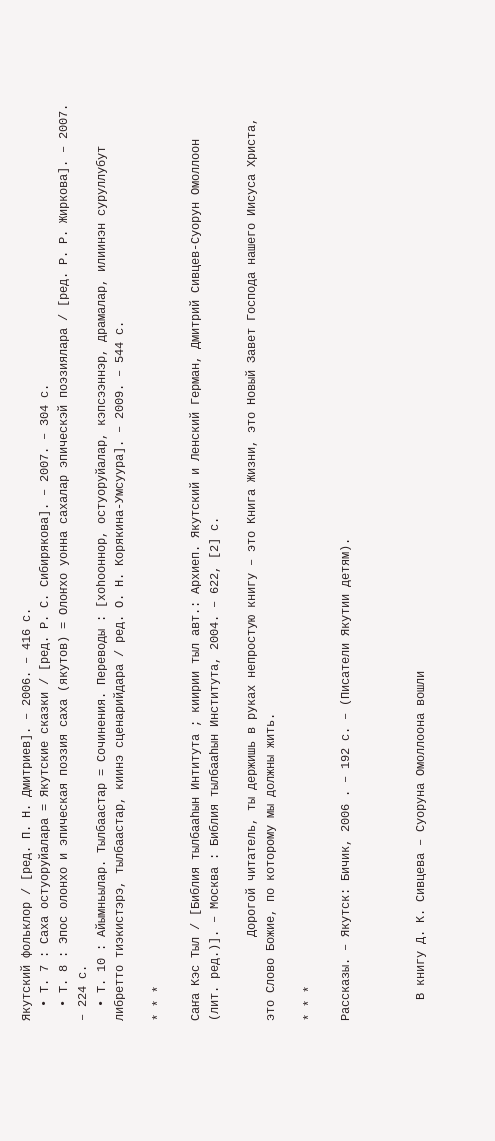Якутский фольклор / [ред. П. Н. Дмитриев]. – 2006. – 416 с.
  • Т. 7 : Саха остуоруйалара = Якутские сказки / [ред. Р. С. Сибирякова]. – 2007. – 304 с.
  • Т. 8 : Эпос олонхо и эпическая поэзия саха (якутов) = Олоҥхо уонна сахалар эпическэй поэзиялара / [ред. Р. Р. Жиркова]. – 2007. – 224 с.
  • Т. 10 : Айымньылар. Тылбаастар = Сочинения. Переводы : [хоһооннор, остуоруйалар, кэпсээннэр, драмалар, илиинэн суруллубут либретто тиэкистэрэ, тылбаастар, киинэ сценарийдара / ред. О. Н. Корякина-Умсуура]. – 2009. – 544 с.

* * *

Саҥа Кэс Тыл / [Библия тылбааһын Интитута ; киирии тыл авт.: Архиеп. Якутский и Ленский Герман, Дмитрий Сивцев-Суорун Омоллоон (лит. ред.)]. – Москва : Библия тылбааhын Института, 2004. – 622, [2] с.

            Дорогой читатель, ты держишь в руках непростую книгу – это Книга Жизни, это Новый Завет Господа нашего Иисуса Христа, это Слово Божие, по которому мы должны жить.

* * *

Рассказы. – Якутск: Бичик, 2006 . – 192 с. – (Писатели Якутии детям).



   В книгу Д. К. Сивцева – Суоруна Омоллоона вошли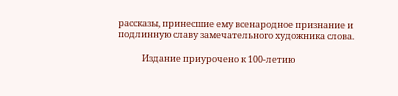рассказы, принесшие ему всенародное признание и подлинную славу замечательного художника слова.

            Издание приурочено к 100-летию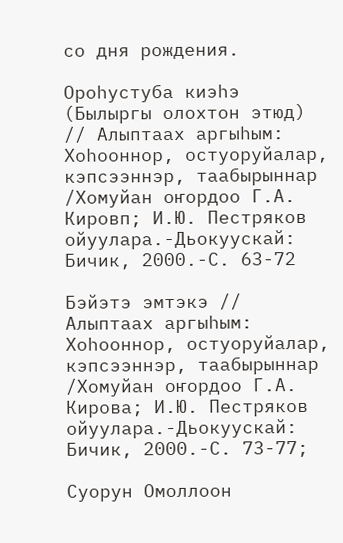со дня рождения.

Ороһустуба киэһэ (Былыргы олохтон этюд) // Алыптаах аргыһым: Хоһооннор, остуоруйалар, кэпсээннэр, таабырыннар /Хомуйан оҥордоо Г.А. Кировп; И.Ю. Пестряков ойуулара.-Дьокуускай: Бичик, 2000.-С. 63-72

Бэйэтэ эмтэкэ // Алыптаах аргыһым: Хоһооннор, остуоруйалар, кэпсээннэр, таабырыннар /Хомуйан оҥордоо Г.А. Кирова; И.Ю. Пестряков ойуулара.-Дьокуускай: Бичик, 2000.-С. 73-77;

Суорун Омоллоон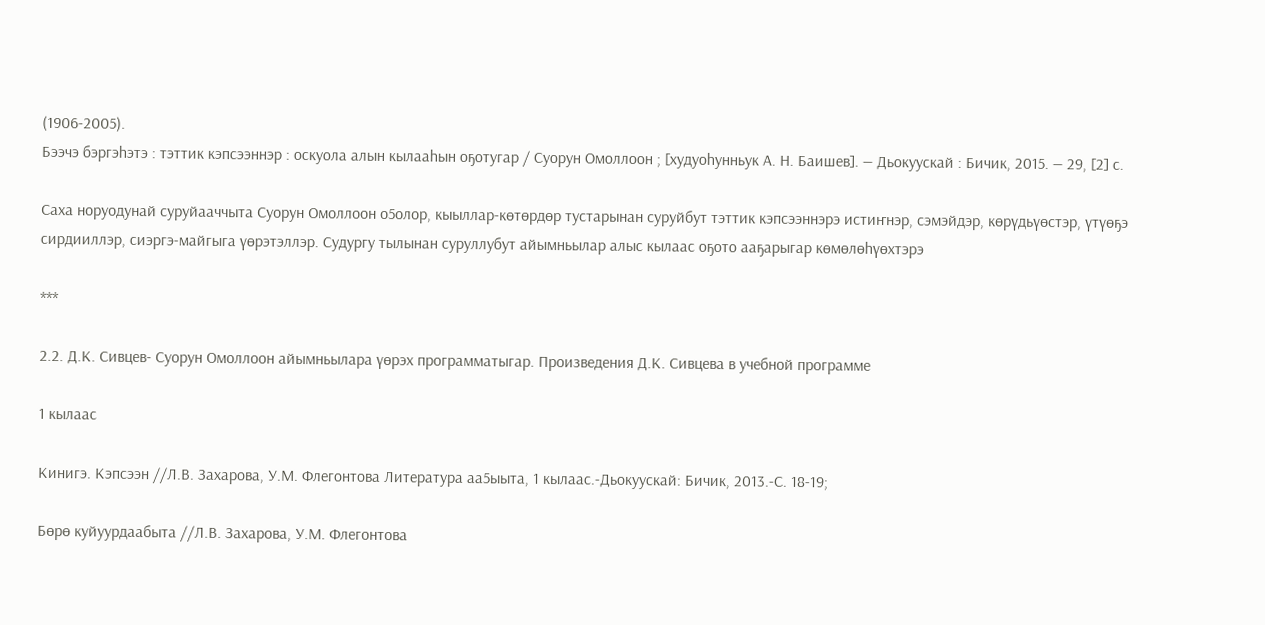(1906-2005).
Бээчэ бэргэһэтэ : тэттик кэпсээннэр : оскуола алын кылааһын оҕотугар / Суорун Омоллоон ; [худуоһунньук А. Н. Баишев]. — Дьокуускай : Бичик, 2015. — 29, [2] с.

Саха норуодунай суруйааччыта Суорун Омоллоон о5олор, кыыллар-көтөрдөр тустарынан суруйбут тэттик кэпсээннэрэ истиҥнэр, сэмэйдэр, көрүдьүөстэр, үтүөҕэ сирдииллэр, сиэргэ-майгыга үөрэтэллэр. Судургу тылынан суруллубут айымньылар алыс кылаас оҕото ааҕарыгар көмөлөһүөхтэрэ

***

2.2. Д.К. Сивцев- Суорун Омоллоон айымньылара үөрэх программатыгар. Произведения Д.К. Сивцева в учебной программе

1 кылаас

Кинигэ. Кэпсээн //Л.В. Захарова, У.М. Флегонтова Литература аа5ыыта, 1 кылаас.-Дьокуускай: Бичик, 2013.-С. 18-19;

Бөрө куйуурдаабыта //Л.В. Захарова, У.М. Флегонтова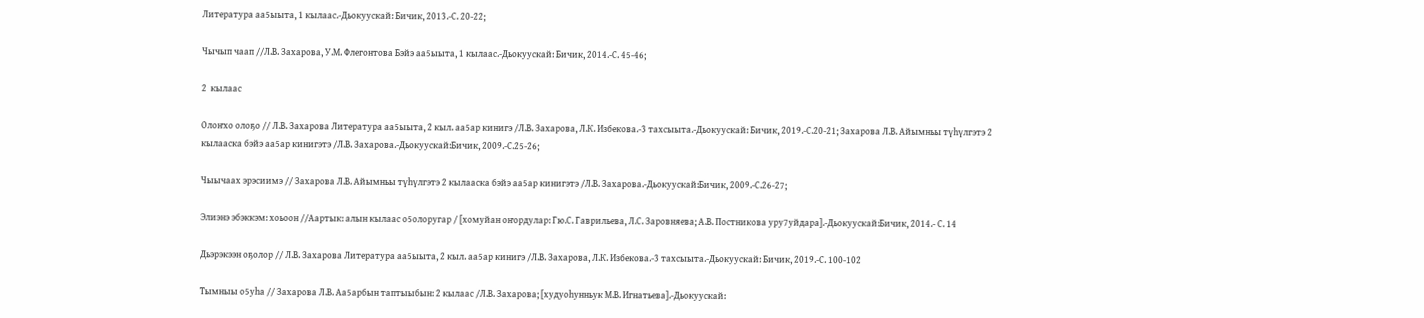Литература аа5ыыта, 1 кылаас.-Дьокуускай: Бичик, 2013.-С. 20-22;

Чычып чаап //Л.В. Захарова, У.М. Флегонтова Бэйэ аа5ыыта, 1 кылаас.-Дьокуускай: Бичик, 2014.-С. 45-46;

2  кылаас

Олоҥхо олоҕо // Л.В. Захарова Литература аа5ыыта, 2 кыл. аа5ар кинигэ /Л.В. Захарова, Л.К. Избекова.-3 тахсыыта.-Дьокуускай: Бичик, 2019.-С.20-21; Захарова Л.В. Айымньы түһүлгэтэ 2 кылааска бэйэ аа5ар кинигэтэ /Л.В. Захарова.-Дьокуускай:Бичик, 2009.-С.25-26;

Чыычаах эрэсиимэ // Захарова Л.В. Айымньы түһүлгэтэ 2 кылааска бэйэ аа5ар кинигэтэ /Л.В. Захарова.-Дьокуускай:Бичик, 2009.-С.26-27;

Элиэнэ эбэккэм: хоьоон //Аартык: алын кылаас о5олоругар / [хомуйан оҥордулар: Гю.С. Гаврильева, Л.С. Заровняева; А.В. Постникова уру7уйдара].-Дьокуускай:Бичик, 2014.- С. 14

Дьэрэкээн оҕолор // Л.В. Захарова Литература аа5ыыта, 2 кыл. аа5ар кинигэ /Л.В. Захарова, Л.К. Избекова.-3 тахсыыта.-Дьокуускай: Бичик, 2019.-С. 100-102

Тымныы о5уһа // Захарова Л.В. Аа5арбын таптыыбын: 2 кылаас /Л.В. Захарова; [худуоһунньук М.В. Игнатьева].-Дьокуускай: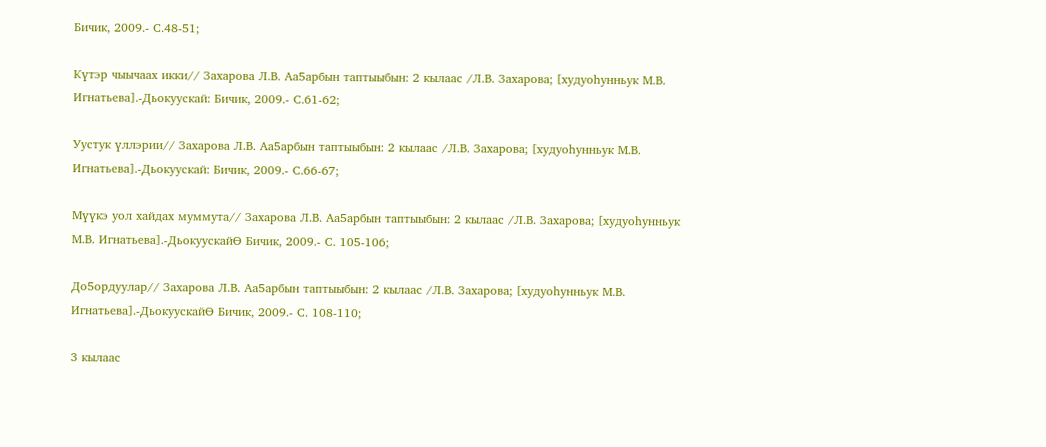Бичик, 2009.- С.48-51;

Күтэр чыычаах икки// Захарова Л.В. Аа5арбын таптыыбын: 2 кылаас /Л.В. Захарова; [худуоһунньук М.В. Игнатьева].-Дьокуускай: Бичик, 2009.- С.61-62;

Уустук үллэрии// Захарова Л.В. Аа5арбын таптыыбын: 2 кылаас /Л.В. Захарова; [худуоһунньук М.В. Игнатьева].-Дьокуускай: Бичик, 2009.- С.66-67;

Мүүкэ уол хайдах муммута// Захарова Л.В. Аа5арбын таптыыбын: 2 кылаас /Л.В. Захарова; [худуоһунньук М.В. Игнатьева].-ДьокуускайӨ Бичик, 2009.- С. 105-106;

До5ордуулар// Захарова Л.В. Аа5арбын таптыыбын: 2 кылаас /Л.В. Захарова; [худуоһунньук М.В. Игнатьева].-ДьокуускайӨ Бичик, 2009.- С. 108-110;

3 кылаас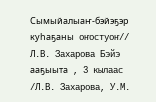Сымыйалыаҥ-бэйэҕэр куһаҕаны оҥостуоҥ// Л.В. Захарова Бэйэ ааҕыыта , 3 кылаас /Л.В. Захарова, У.М.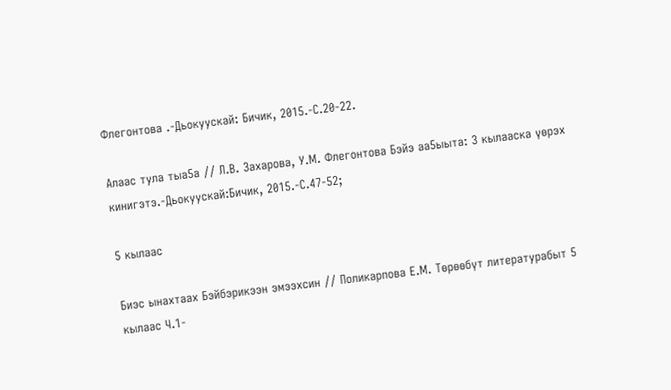Флегонтова .-Дьокуускай: Бичик, 2015.-С.20-22.

Алаас тула тыа5а // Л.В. Захарова, У.М. Флегонтова Бэйэ аа5ыыта: 3 кылааска үөрэх кинигэтэ.-Дьокуускай:Бичик, 2015.-С.47-52;

5 кылаас

Биэс ынахтаах Бэйбэрикээн эмээхсин // Поликарпова Е.М. Төрөөбүт литературабыт 5 кылаас Ч.1-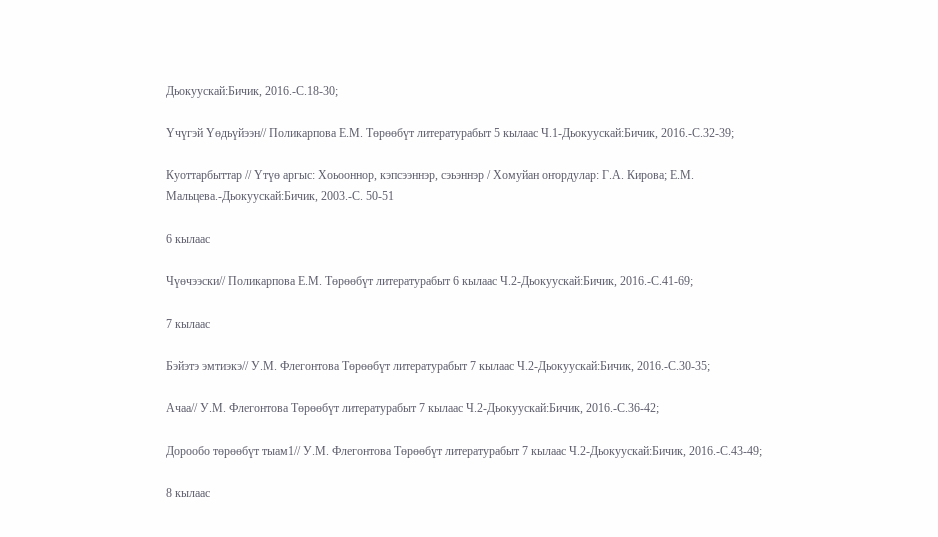Дьокуускай:Бичик, 2016.-С.18-30;

Үчүгэй Үөдьүйээн// Поликарпова Е.М. Төрөөбүт литературабыт 5 кылаас Ч.1-Дьокуускай:Бичик, 2016.-С.32-39;

Куоттарбыттар // Үтүө аргыс: Хоьооннор, кэпсээннэр, сэьэннэр / Хомуйан оҥордулар: Г.А. Кирова; Е.М. Мальцева.-Дьокуускай:Бичик, 2003.-С. 50-51

6 кылаас

Чүөчээски// Поликарпова Е.М. Төрөөбүт литературабыт 6 кылаас Ч.2-Дьокуускай:Бичик, 2016.-С.41-69;

7 кылаас

Бэйэтэ эмтиэкэ// У.М. Флегонтова Төрөөбүт литературабыт 7 кылаас Ч.2-Дьокуускай:Бичик, 2016.-С.30-35;

Ачаа// У.М. Флегонтова Төрөөбүт литературабыт 7 кылаас Ч.2-Дьокуускай:Бичик, 2016.-С.36-42;

Дорообо төрөөбүт тыам1// У.М. Флегонтова Төрөөбүт литературабыт 7 кылаас Ч.2-Дьокуускай:Бичик, 2016.-С.43-49;

8 кылаас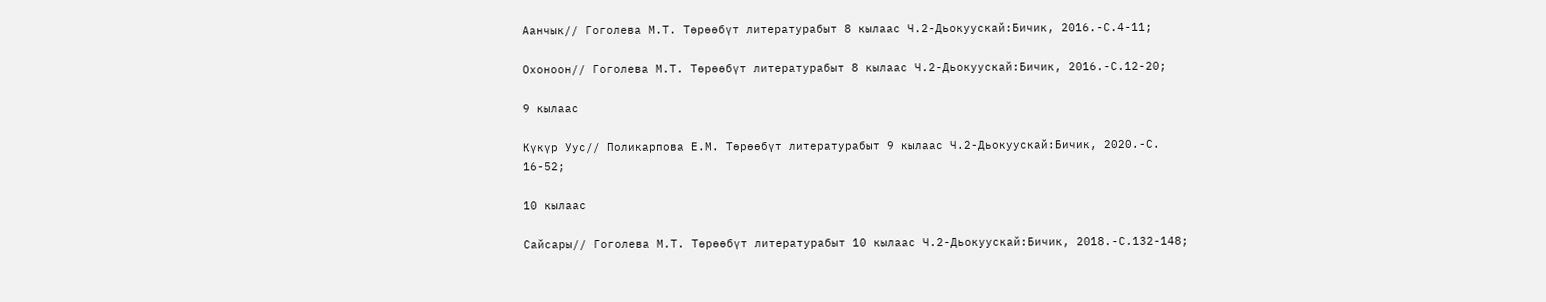Аанчык// Гоголева М.Т. Төрөөбүт литературабыт 8 кылаас Ч.2-Дьокуускай:Бичик, 2016.-С.4-11;

Охоноон// Гоголева М.Т. Төрөөбүт литературабыт 8 кылаас Ч.2-Дьокуускай:Бичик, 2016.-С.12-20;

9 кылаас

Күкүр Уус// Поликарпова Е.М. Төрөөбүт литературабыт 9 кылаас Ч.2-Дьокуускай:Бичик, 2020.-С. 16-52;

10 кылаас

Сайсары// Гоголева М.Т. Төрөөбүт литературабыт 10 кылаас Ч.2-Дьокуускай:Бичик, 2018.-С.132-148;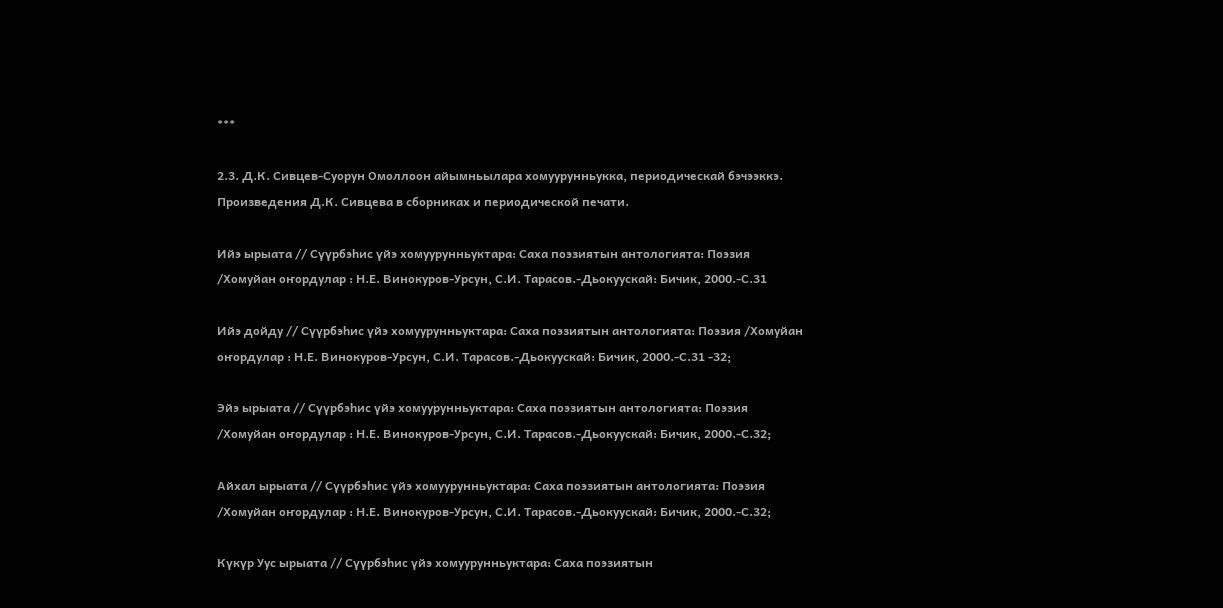***

2.3. Д.К. Сивцев-Суорун Омоллоон айымньылара хомуурунньукка, периодическай бэчээккэ. Произведения Д.К. Сивцева в сборниках и периодической печати.

Ийэ ырыата // Сүүрбэһис үйэ хомуурунньуктара: Саха поэзиятын антологията: Поэзия /Хомуйан оҥордулар : Н.Е. Винокуров-Урсун, С.И. Тарасов.-Дьокуускай: Бичик, 2000.-С.31

Ийэ дойду // Сүүрбэһис үйэ хомуурунньуктара: Саха поэзиятын антологията: Поэзия /Хомуйан оҥордулар : Н.Е. Винокуров-Урсун, С.И. Тарасов.-Дьокуускай: Бичик, 2000.-С.31 -32;

Эйэ ырыата // Сүүрбэһис үйэ хомуурунньуктара: Саха поэзиятын антологията: Поэзия /Хомуйан оҥордулар : Н.Е. Винокуров-Урсун, С.И. Тарасов.-Дьокуускай: Бичик, 2000.-С.32;

Айхал ырыата // Сүүрбэһис үйэ хомуурунньуктара: Саха поэзиятын антологията: Поэзия /Хомуйан оҥордулар : Н.Е. Винокуров-Урсун, С.И. Тарасов.-Дьокуускай: Бичик, 2000.-С.32;

Күкүр Уус ырыата // Сүүрбэһис үйэ хомуурунньуктара: Саха поэзиятын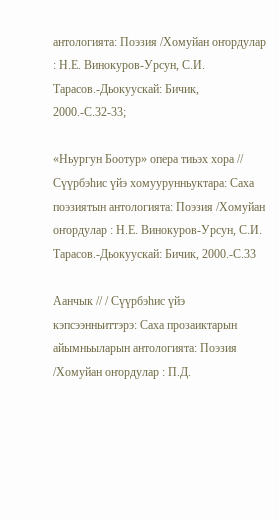антологията: Поэзия /Хомуйан оҥордулар : Н.Е. Винокуров-Урсун, С.И. Тарасов.-Дьокуускай: Бичик, 2000.-С.32-33;

«Ньургун Боотур» опера тиьэх хора // Сүүрбэһис үйэ хомуурунньуктара: Саха поэзиятын антологията: Поэзия /Хомуйан оҥордулар : Н.Е. Винокуров-Урсун, С.И. Тарасов.-Дьокуускай: Бичик, 2000.-С.33

Аанчык // / Сүүрбэһис үйэ кэпсээнньиттэрэ: Саха прозаиктарын айымньыларын антологията: Поэзия /Хомуйан оҥордулар : П.Д.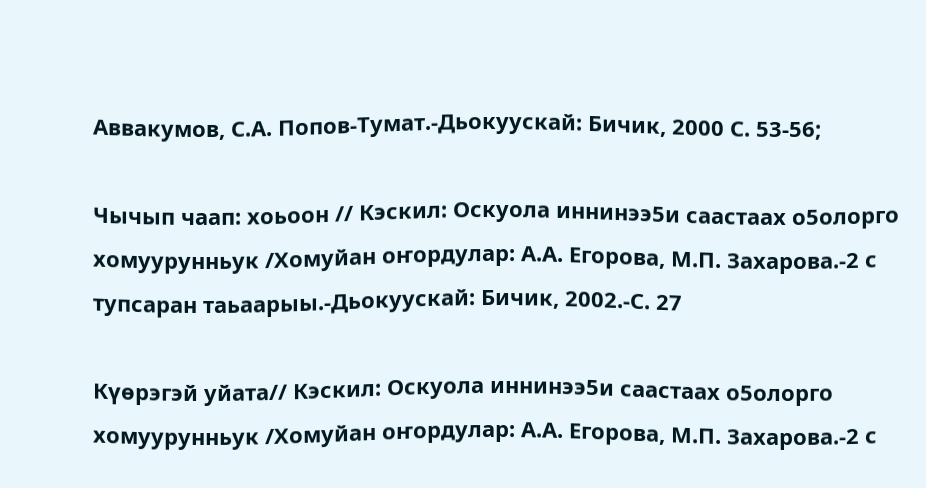Аввакумов, С.А. Попов-Тумат.-Дьокуускай: Бичик, 2000 С. 53-56;

Чычып чаап: хоьоон // Кэскил: Оскуола иннинээ5и саастаах о5олорго хомуурунньук /Хомуйан оҥордулар: А.А. Егорова, М.П. Захарова.-2 с тупсаран таьаарыы.-Дьокуускай: Бичик, 2002.-С. 27

Күөрэгэй уйата// Кэскил: Оскуола иннинээ5и саастаах о5олорго хомуурунньук /Хомуйан оҥордулар: А.А. Егорова, М.П. Захарова.-2 с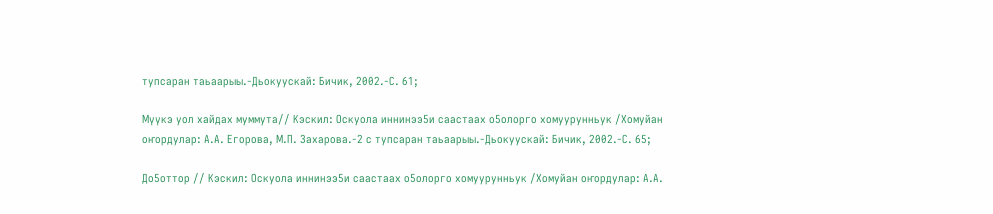тупсаран таьаарыы.-Дьокуускай: Бичик, 2002.-С. 61;

Мүүкэ уол хайдах муммута// Кэскил: Оскуола иннинээ5и саастаах о5олорго хомуурунньук /Хомуйан оҥордулар: А.А. Егорова, М.П. Захарова.-2 с тупсаран таьаарыы.-Дьокуускай: Бичик, 2002.-С. 65;

До5оттор // Кэскил: Оскуола иннинээ5и саастаах о5олорго хомуурунньук /Хомуйан оҥордулар: А.А.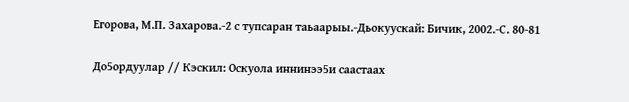Егорова, М.П. Захарова.-2 с тупсаран таьаарыы.-Дьокуускай: Бичик, 2002.-С. 80-81

До5ордуулар // Кэскил: Оскуола иннинээ5и саастаах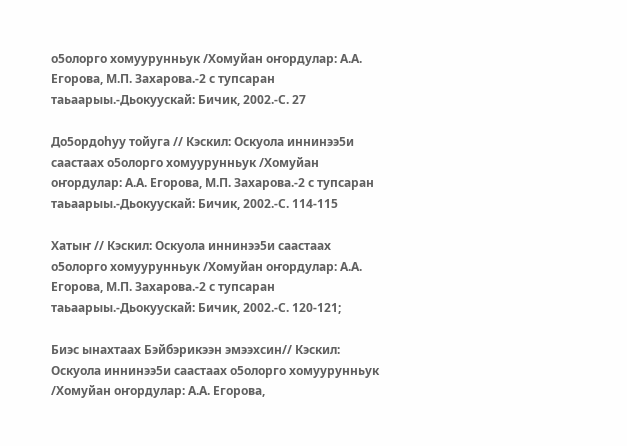о5олорго хомуурунньук /Хомуйан оҥордулар: А.А. Егорова, М.П. Захарова.-2 с тупсаран таьаарыы.-Дьокуускай: Бичик, 2002.-С. 27

До5ордоһуу тойуга // Кэскил: Оскуола иннинээ5и саастаах о5олорго хомуурунньук /Хомуйан оҥордулар: А.А. Егорова, М.П. Захарова.-2 с тупсаран таьаарыы.-Дьокуускай: Бичик, 2002.-С. 114-115

Хатыҥ // Кэскил: Оскуола иннинээ5и саастаах о5олорго хомуурунньук /Хомуйан оҥордулар: А.А. Егорова, М.П. Захарова.-2 с тупсаран таьаарыы.-Дьокуускай: Бичик, 2002.-С. 120-121;

Биэс ынахтаах Бэйбэрикээн эмээхсин// Кэскил: Оскуола иннинээ5и саастаах о5олорго хомуурунньук /Хомуйан оҥордулар: А.А. Егорова,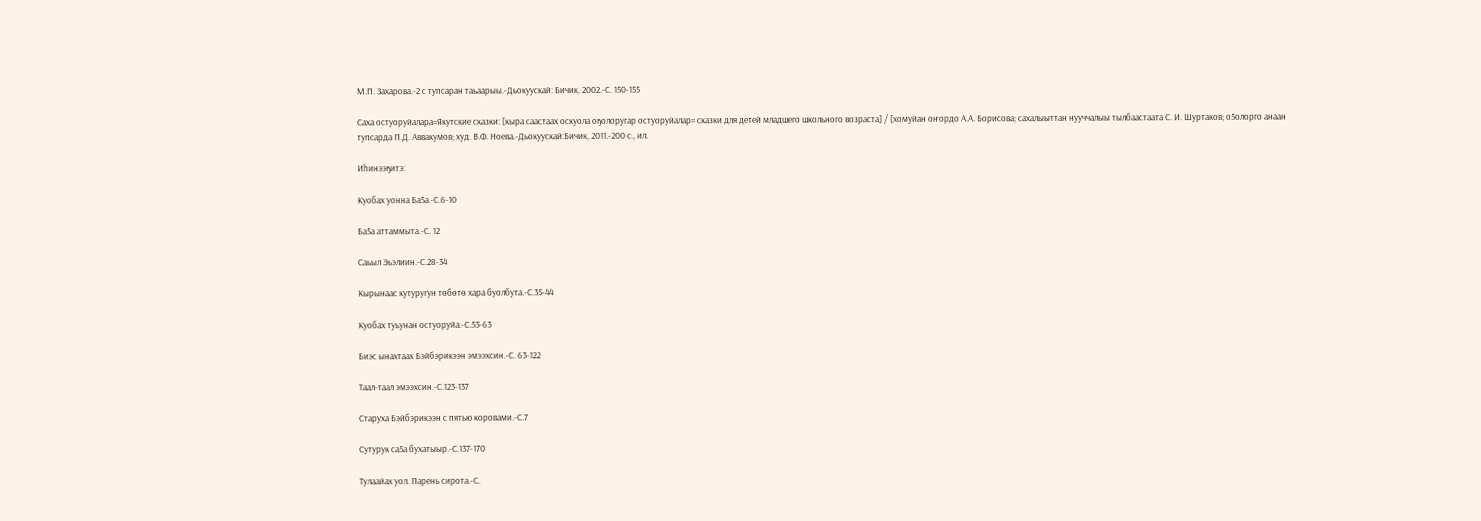М.П. Захарова.-2 с тупсаран таьаарыы.-Дьокуускай: Бичик, 2002.-С. 150-155

Саха остуоруйалара=Якутские сказки: [кыра саастаах оскуола оҕолоругар остуоруйалар= сказки для детей младшего школьного возраста] / [хомуйан оҥордо А.А. Борисова; сахалыыттан нууччалыы тылбаастаата С. И. Шуртаков; о5олорго анаан тупсарда П.Д. Аввакумов; худ. В.Ф. Ноева.-Дьокуускай:Бичик, 2011.-200 с., ил.

Иһинээҕитэ:

Куобах уонна Ба5а.-С.6-10

Ба5а аттаммыта.-С. 12

Саьыл Эьэлиин.-С.28-34

Кырынаас кутуругун төбөтө хара буолбута.-С.35-44

Куобах туьунан остуоруйа.-С.53-63

Биэс ынахтаах Бэйбэрикээн эмээхсин.-С. 63-122

Таал-таал эмээхсин.-С.123-137

Старуха Бэйбэрикээн с пятью коровами.-С.7

Сутурук са5а бухатыыр.-С.137-170

Тулаайах уол. Парень сирота.-С.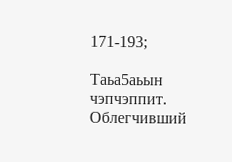171-193;

Таьа5аьын чэпчэппит. Облегчивший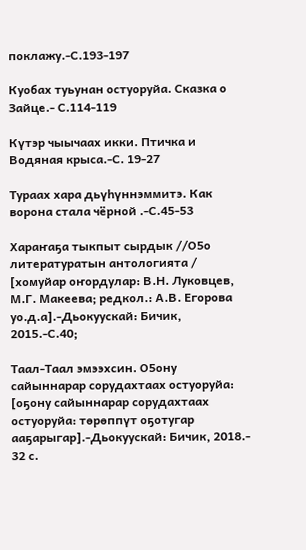поклажу.-С.193-197

Куобах туьунан остуоруйа. Сказка о Зайце.- С.114-119

Күтэр чыычаах икки. Птичка и Водяная крыса.-С. 19-27

Тураах хара дьүһүннэммитэ. Как ворона стала чёрной .-С.45-53

Хараҥаҕа тыкпыт сырдык //О5о литературатын антологията / [хомуйар оҥордулар: В.Н. Луковцев, М.Г. Макеева; редкол.: А.В. Егорова уо.д.а].-Дьокуускай: Бичик, 2015.-С.40;

Таал-Таал эмээхсин. О5ону сайыннарар сорудахтаах остуоруйа: [оҕону сайыннарар сорудахтаах остуоруйа: төрөппүт оҕотугар ааҕарыгар].-Дьокуускай: Бичик, 2018.- 32 с.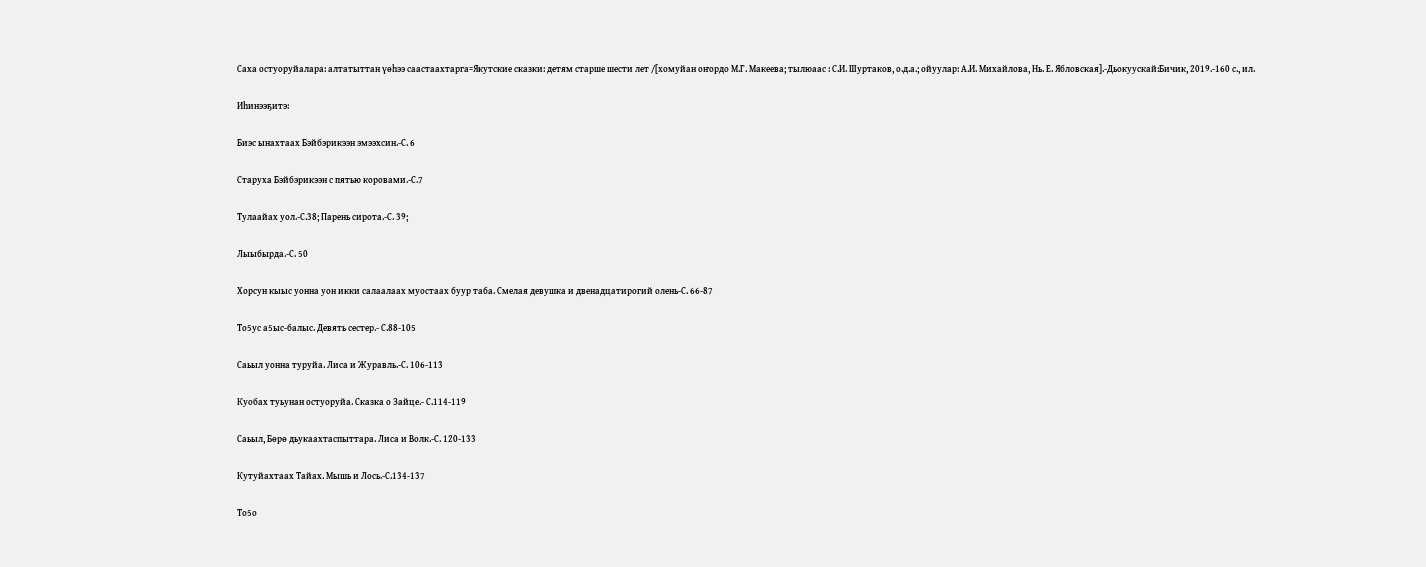Саха остуоруйалара: алтатыттан үөһээ саастаахтарга=Якутские сказки: детям старше шести лет /[хомуйан оҥордо М.Г. Макеева; тылюаас : С.И. Шуртаков, о.д.а.; ойуулар: А.И. Михайлова, Нь. Е. Ябловская].-Дьокуускай:Бичик, 2019.-160 с., ил.

Иһинээҕитэ:

Биэс ынахтаах Бэйбэрикээн эмээхсин.-С. 6

Старуха Бэйбэрикээн с пятью коровами.-С.7

Тулаайах уол.-С.38; Парень сирота.-С. 39;

Лыыбырда.-С. 50

Хорсун кыыс уонна уон икки салаалаах муостаах буур таба. Смелая девушка и двенадцатирогий олень-С. 66-87

То5ус а5ыс-балыс. Девять сестер.- С.88-105

Саьыл уонна туруйа. Лиса и Журавль.-С. 106-113

Куобах туьунан остуоруйа. Сказка о Зайце.- С.114-119

Саьыл, Бөрө дьукаахтаспыттара. Лиса и Волк.-С. 120-133

Кутуйахтаах Тайах. Мышь и Лось.-С.134-137

То5о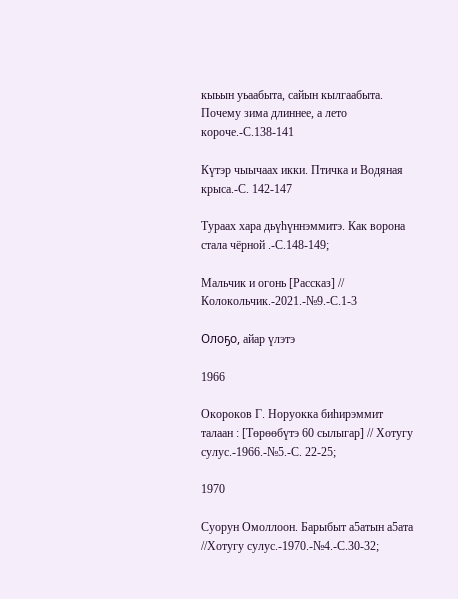кыьын уьаабыта, сайын кылгаабыта. Почему зима длиннее, а лето короче.-С.138-141

Күтэр чыычаах икки. Птичка и Водяная крыса.-С. 142-147

Тураах хара дьүһүннэммитэ. Как ворона стала чёрной .-С.148-149;

Мальчик и огонь [Рассказ] // Колокольчик.-2021.-№9.-С.1-3

Олоҕо, айар үлэтэ

1966

Окороков Г. Норуокка биһирэммит талаан : [Төрөөбүтэ 60 сылыгар] // Хотугу сулус.-1966.-№5.-С. 22-25;

1970

Суорун Омоллоон. Барыбыт а5атын а5ата //Хотугу сулус.-1970.-№4.-С.30-32;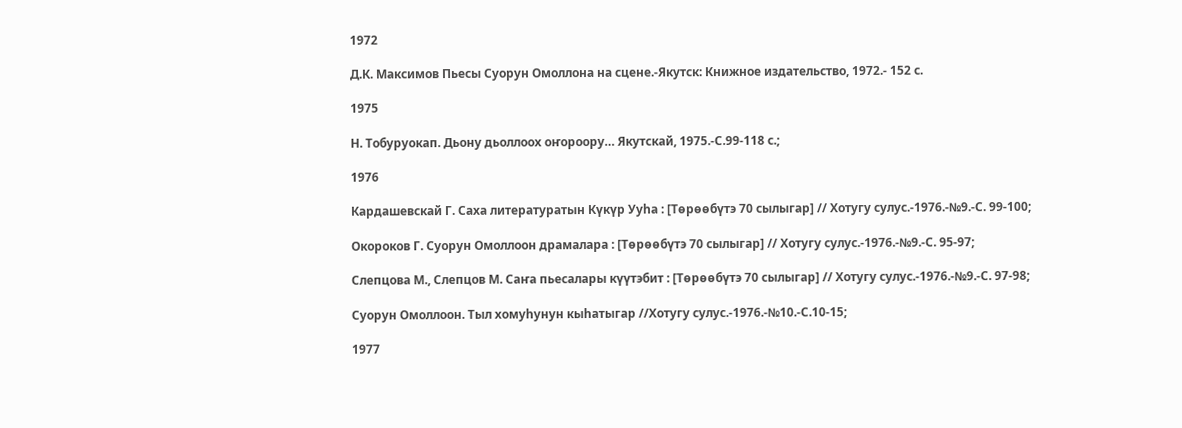1972

Д.К. Максимов Пьесы Суорун Омоллона на сцене.-Якутск: Книжное издательство, 1972.- 152 с.

1975

Н. Тобуруокап. Дьону дьоллоох оҥороору… Якутскай, 1975.-С.99-118 с.;

1976

Кардашевскай Г. Саха литературатын Күкүр Ууһа : [Төрөөбүтэ 70 сылыгар] // Хотугу сулус.-1976.-№9.-С. 99-100;

Окороков Г. Суорун Омоллоон драмалара : [Төрөөбүтэ 70 сылыгар] // Хотугу сулус.-1976.-№9.-С. 95-97;

Слепцова М., Слепцов М. Саҥа пьесалары күүтэбит : [Төрөөбүтэ 70 сылыгар] // Хотугу сулус.-1976.-№9.-С. 97-98;

Суорун Омоллоон. Тыл хомуһунун кыһатыгар //Хотугу сулус.-1976.-№10.-С.10-15;

1977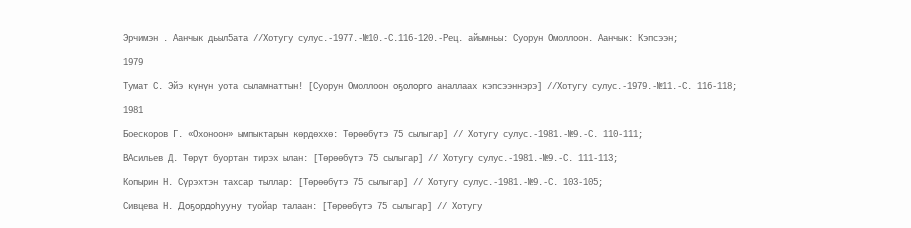Эрчимэн . Аанчык дьыл5ата //Хотугу сулус.-1977.-№10.-С.116-120.-Рец. айымньы: Суорун Омоллоон. Аанчык: Кэпсээн;

1979

Тумат С. Эйэ күнүн уота сыламнаттын! [Суорун Омоллоон оҕолорго аналлаах кэпсээннэрэ] //Хотугу сулус.-1979.-№11.-С. 116-118;

1981

Боескоров Г. «Охоноон» ымпыктарын көрдөххө: Төрөөбүтэ 75 сылыгар] // Хотугу сулус.-1981.-№9.-С. 110-111;

ВАсильев Д. Төрүт буортан тирэх ылан: [Төрөөбүтэ 75 сылыгар] // Хотугу сулус.-1981.-№9.-С. 111-113;

Копырин Н. Сүрэхтэн тахсар тыллар: [Төрөөбүтэ 75 сылыгар] // Хотугу сулус.-1981.-№9.-С. 103-105;

Сивцева Н. Доҕордоһууну туойар талаан: [Төрөөбүтэ 75 сылыгар] // Хотугу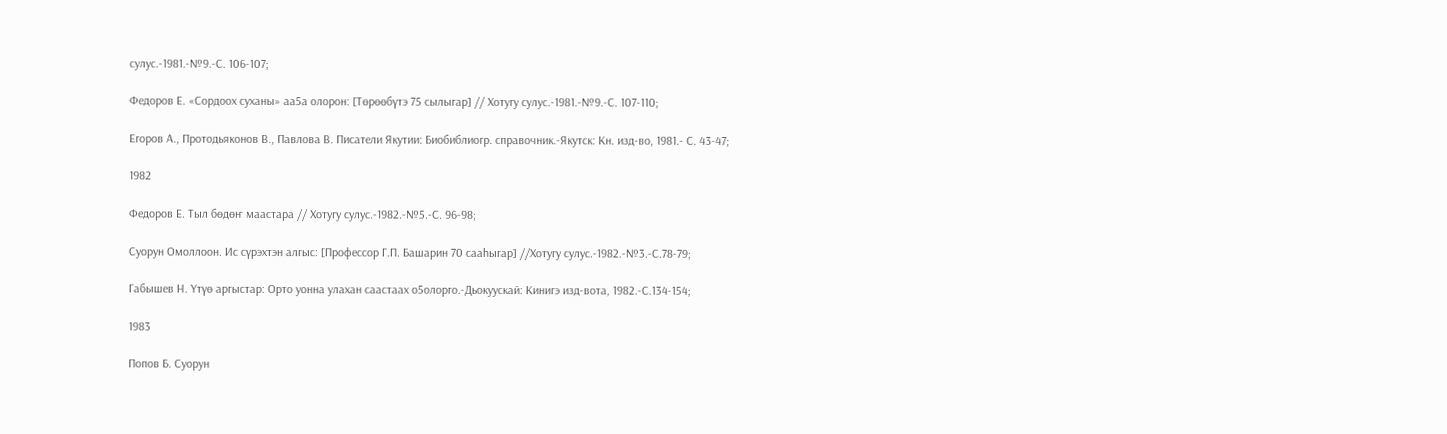сулус.-1981.-№9.-С. 106-107;

Федоров Е. «Сордоох суханы» аа5а олорон: [Төрөөбүтэ 75 сылыгар] // Хотугу сулус.-1981.-№9.-С. 107-110;

Егоров А., Протодьяконов В., Павлова В. Писатели Якутии: Биобиблиогр. справочник.-Якутск: Кн. изд-во, 1981.- С. 43-47;

1982

Федоров Е. Тыл бөдөҥ маастара // Хотугу сулус.-1982.-№5.-С. 96-98;

Суорун Омоллоон. Ис сүрэхтэн алгыс: [Профессор Г.П. Башарин 70 сааһыгар] //Хотугу сулус.-1982.-№3.-С.78-79;

Габышев Н. Үтүө аргыстар: Орто уонна улахан саастаах о5олорго.-Дьокуускай: Кинигэ изд-вота, 1982.-С.134-154;

1983

Попов Б. Суорун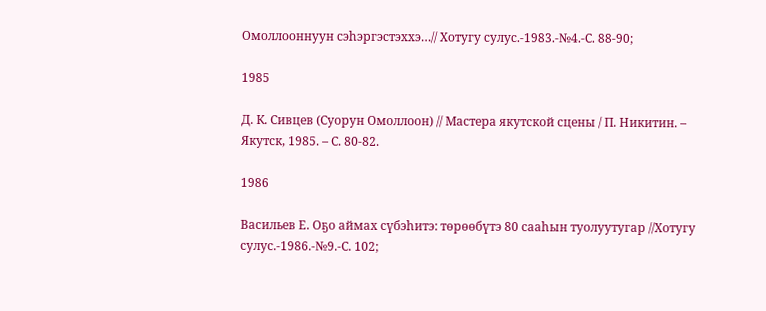Омоллооннуун сэһэргэстэххэ…// Хотугу сулус.-1983.-№4.-С. 88-90;

1985

Д. К. Сивцев (Суорун Омоллоон) // Мастера якутской сцены / П. Никитин. – Якутск, 1985. – С. 80-82.

1986

Васильев Е. Оҕо аймах сүбэһитэ: төрөөбүтэ 80 сааһын туолуутугар //Хотугу сулус.-1986.-№9.-С. 102;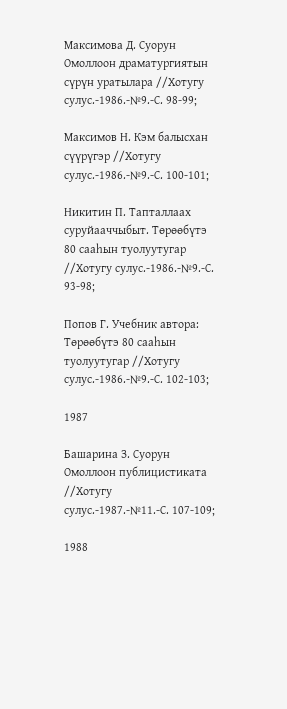Максимова Д. Суорун Омоллоон драматургиятын сүрүн уратылара //Хотугу сулус.-1986.-№9.-С. 98-99;

Максимов Н. Кэм балысхан сүүрүгэр //Хотугу сулус.-1986.-№9.-С. 100-101;

Никитин П. Тапталлаах суруйааччыбыт. Төрөөбүтэ 80 сааһын туолуутугар //Хотугу сулус.-1986.-№9.-С. 93-98;

Попов Г. Учебник автора: Төрөөбүтэ 80 сааһын туолуутугар //Хотугу сулус.-1986.-№9.-С. 102-103;

1987

Башарина З. Суорун Омоллоон публицистиката //Хотугу сулус.-1987.-№11.-С. 107-109;

1988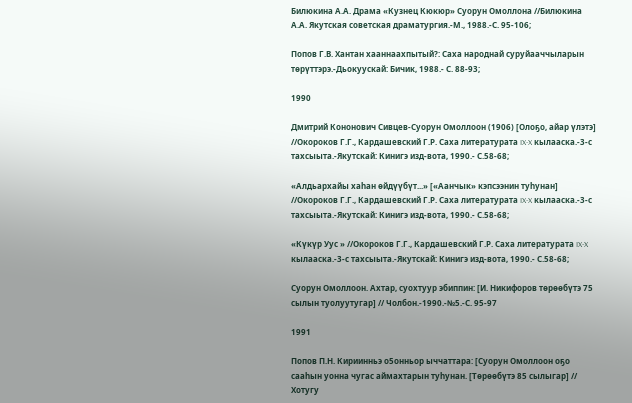Билюкина А.А. Драма «Кузнец Кюкюр» Суорун Омоллона //Билюкина А.А. Якутская советская драматургия.-М., 1988.-С. 95-106;

Попов Г.В. Хантан хааннаахпытый?: Саха народнай суруйааччыларын төрүттэрэ.-Дьокуускай: Бичик, 1988.- С. 88-93;

1990

Дмитрий Кононович Сивцев-Суорун Омоллоон (1906) [Олоҕо, айар үлэтэ] //Окороков Г.Г., Кардашевский Г.Р. Саха литературата IX-X кылааска.-3-с тахсыыта.-Якутскай: Кинигэ изд-вота, 1990.- С.58-68;

«Алдьархайы хаһан өйдүүбүт...» [«Аанчык» кэпсээнин туһунан] //Окороков Г.Г., Кардашевский Г.Р. Саха литературата IX-X кылааска.-3-с тахсыыта.-Якутскай: Кинигэ изд-вота, 1990.- С.58-68;

«Күкүр Уус » //Окороков Г.Г., Кардашевский Г.Р. Саха литературата IX-X кылааска.-3-с тахсыыта.-Якутскай: Кинигэ изд-вота, 1990.- С.58-68;

Суорун Омоллоон. Ахтар, суохтуур эбиппин: [И. Никифоров төрөөбүтэ 75 сылын туолуутугар] // Чолбон.-1990.-№5.-С. 95-97

1991

Попов П.Н. Кириинньэ о5онньор ыччаттара: [Суорун Омоллоон оҕо сааһын уонна чугас аймахтарын туһунан. [Төрөөбүтэ 85 сылыгар] // Хотугу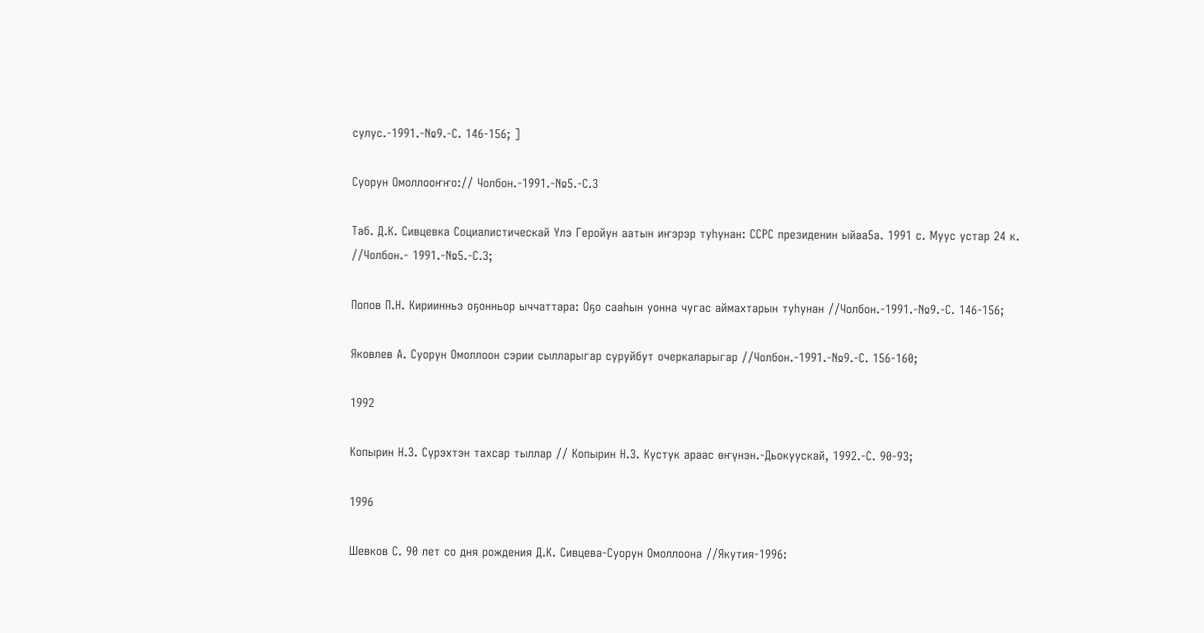сулус.-1991.-№9.-С. 146-156; ]

Суорун Омоллооҥҥо:// Чолбон.-1991.-№5.-С.3

Таб. Д.К. Сивцевка Социалистическай Үлэ Геройун аатын иҥэрэр туһунан: ССРС президенин ыйаа5а. 1991 с. Муус устар 24 к. //Чолбон.- 1991.-№5.-С.3;

Попов П.Н. Кириинньэ оҕонньор ыччаттара: Оҕо сааһын уонна чугас аймахтарын туһунан //Чолбон.-1991.-№9.-С. 146-156;

Яковлев А. Суорун Омоллоон сэрии сылларыгар суруйбут очеркаларыгар //Чолбон.-1991.-№9.-С. 156-160;

1992

Копырин Н.З. Сүрэхтэн тахсар тыллар // Копырин Н.З. Кустук араас өҥүнэн.-Дьокуускай, 1992.-С. 90-93;

1996

Шевков С. 90 лет со дня рождения Д.К. Сивцева-Суорун Омоллоона //Якутия-1996: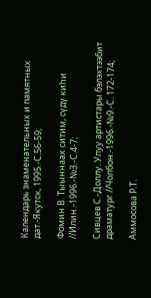Календарь знаменательных и памятных дат.-Якутск, 1995.-С.56-59;

Фомин В. Тыыннаах ситим, сүдү киһи //Илин.-1996.-№3.-С.4-7;

Сивцев С.-Доллу. Улуу артистары бэлэхтээбит драматург //Чолбон.-1996.-№9.-С. 172-174;

Аммосова Р.Т.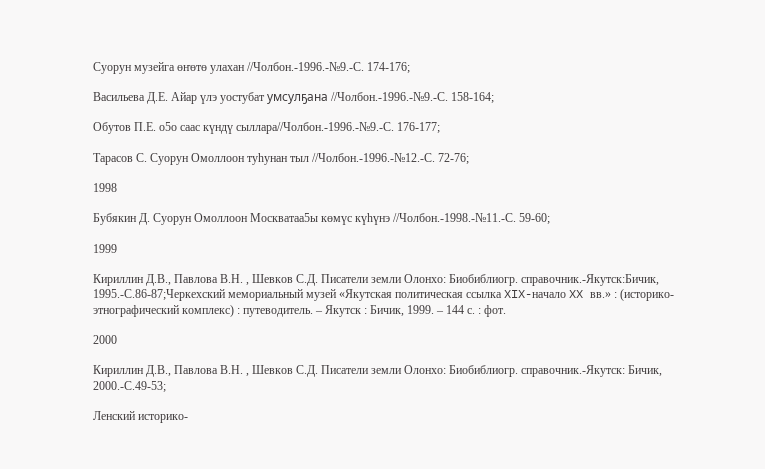Суорун музейга өҥөтө улахан //Чолбон.-1996.-№9.-С. 174-176;

Васильева Д.Е. Айар үлэ уостубат умсулҕана //Чолбон.-1996.-№9.-С. 158-164;

Обутов П.Е. о5о саас күндү сыллара//Чолбон.-1996.-№9.-С. 176-177;

Тарасов С. Суорун Омоллоон туһунан тыл //Чолбон.-1996.-№12.-С. 72-76;

1998

Бубякин Д. Суорун Омоллоон Москватаа5ы көмүс күһүнэ //Чолбон.-1998.-№11.-С. 59-60;

1999

Кириллин Д.В., Павлова В.Н. , Шевков С.Д. Писатели земли Олонхо: Биобиблиогр. справочник.-Якутск:Бичик, 1995.-С.86-87;Черкехский мемориальный музей «Якутская политическая ссылка XIX-начало XX вв.» : (историко-этнографический комплекс) : путеводитель. – Якутск : Бичик, 1999. – 144 с. : фот.

2000

Кириллин Д.В., Павлова В.Н. , Шевков С.Д. Писатели земли Олонхо: Биобиблиогр. справочник.-Якутск: Бичик, 2000.-С.49-53;

Ленский историко-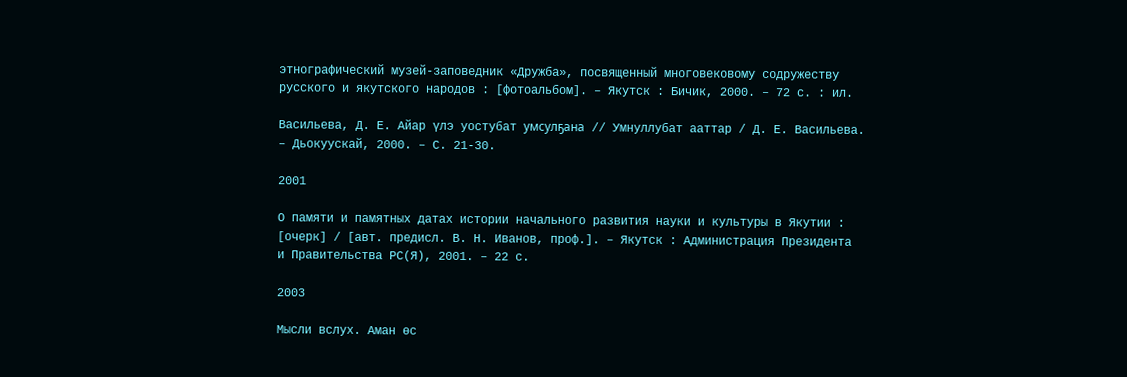этнографический музей-заповедник «Дружба», посвященный многовековому содружеству русского и якутского народов : [фотоальбом]. – Якутск : Бичик, 2000. – 72 с. : ил.

Васильева, Д. Е. Айар үлэ уостубат умсулҕана // Умнуллубат ааттар / Д. Е. Васильева. – Дьокуускай, 2000. – С. 21-30.

2001

О памяти и памятных датах истории начального развития науки и культуры в Якутии : [очерк] / [авт. предисл. В. Н. Иванов, проф.]. – Якутск : Администрация Президента и Правительства РС(Я), 2001. – 22 с.

2003

Мысли вслух. Аман өс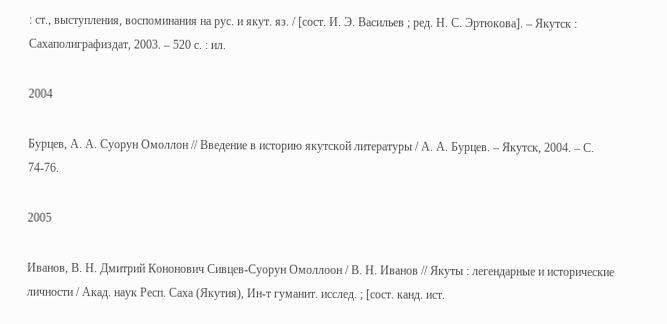: ст., выступления, воспоминания на рус. и якут. яз. / [сост. И. Э. Васильев ; ред. Н. С. Эртюкова]. – Якутск : Сахаполиграфиздат, 2003. – 520 с. : ил.

2004

Бурцев, А. А. Суорун Омоллон // Введение в историю якутской литературы / А. А. Бурцев. – Якутск, 2004. – С. 74-76.

2005

Иванов, В. Н. Дмитрий Кононович Сивцев-Суорун Омоллоон / В. Н. Иванов // Якуты : легендарные и исторические личности / Акад. наук Респ. Саха (Якутия), Ин-т гуманит. исслед. ; [сост. канд. ист.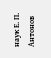наук Е. П. Антонов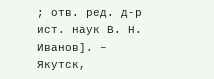; отв. ред. д-р ист. наук В. Н. Иванов]. – Якутск,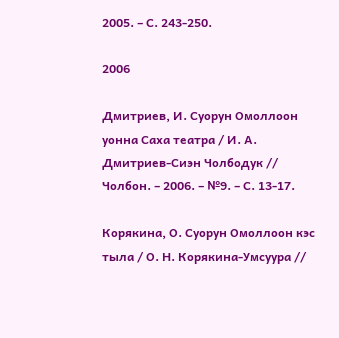2005. – С. 243-250.

2006

Дмитриев, И. Суорун Омоллоон уонна Саха театра / И. А. Дмитриев-Сиэн Чолбодук // Чолбон. – 2006. – №9. – С. 13-17.

Корякина, О. Суорун Омоллоон кэс тыла / О. Н. Корякина-Умсуура //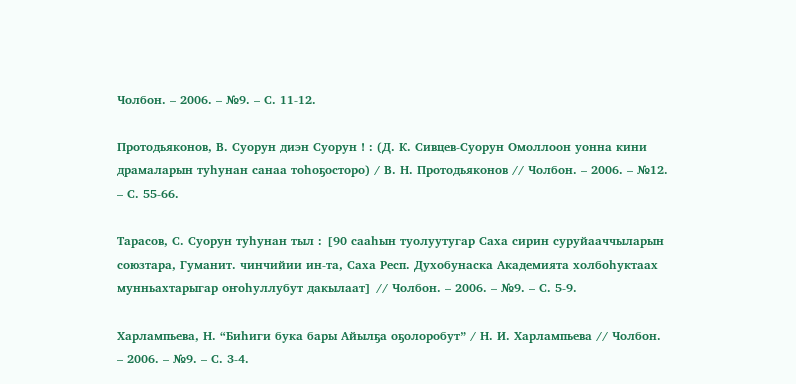Чолбон. – 2006. – №9. – С. 11-12.

Протодьяконов, В. Суорун диэн Суорун ! : (Д. К. Сивцев-Суорун Омоллоон уонна кини драмаларын туһунан санаа тоһоҕосторо) / В. Н. Протодьяконов // Чолбон. – 2006. – №12. – С. 55-66.

Тарасов, С. Суорун туһунан тыл : [90 сааһын туолуутугар Саха сирин суруйааччыларын союзтара, Гуманит. чинчийии ин-та, Саха Респ. Духобунаска Академията холбоһуктаах мунньахтарыгар оҥоһуллубут дакылаат] // Чолбон. – 2006. – №9. – С. 5-9.

Харлампьева, Н. “Биһиги бука бары Айылҕа оҕолоробут” / Н. И. Харлампьева // Чолбон. – 2006. – №9. – С. 3-4.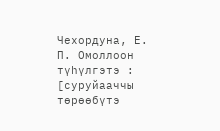Чехордуна, Е. П. Омоллоон түһүлгэтэ : [суруйааччы төрөөбүтэ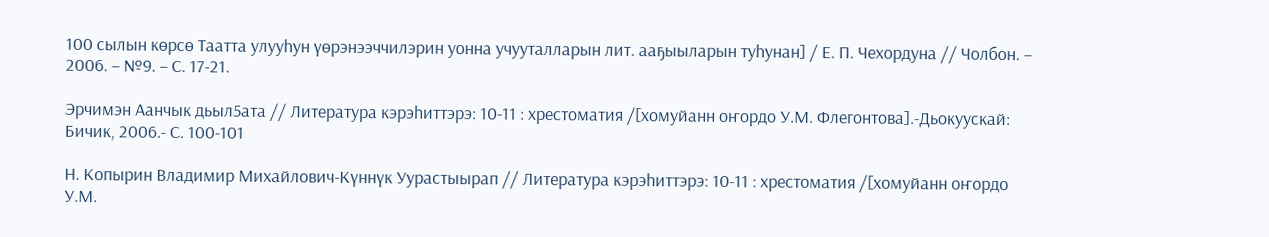100 сылын көрсө Таатта улууһун үөрэнээччилэрин уонна учууталларын лит. ааҕыыларын туһунан] / Е. П. Чехордуна // Чолбон. – 2006. – №9. – С. 17-21.

Эрчимэн Аанчык дьыл5ата // Литература кэрэһиттэрэ: 10-11 : хрестоматия /[хомуйанн оҥордо У.М. Флегонтова].-Дьокуускай: Бичик, 2006.- С. 100-101

Н. Копырин Владимир Михайлович-Күннүк Уурастыырап // Литература кэрэһиттэрэ: 10-11 : хрестоматия /[хомуйанн оҥордо У.М.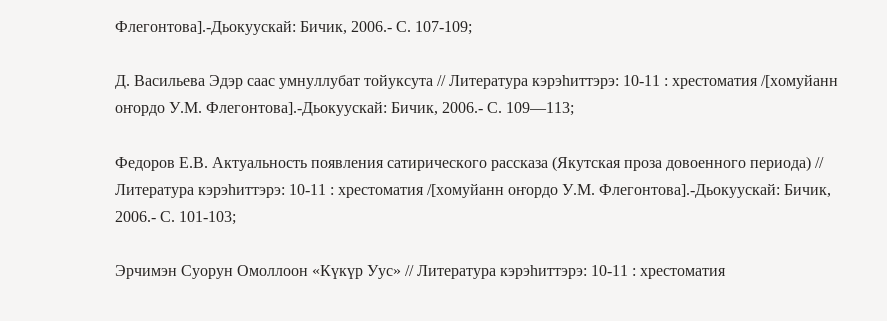Флегонтова].-Дьокуускай: Бичик, 2006.- С. 107-109;

Д. Васильева Эдэр саас умнуллубат тойуксута // Литература кэрэһиттэрэ: 10-11 : хрестоматия /[хомуйанн оҥордо У.М. Флегонтова].-Дьокуускай: Бичик, 2006.- С. 109—113;

Федоров Е.В. Актуальность появления сатирического рассказа (Якутская проза довоенного периода) // Литература кэрэһиттэрэ: 10-11 : хрестоматия /[хомуйанн оҥордо У.М. Флегонтова].-Дьокуускай: Бичик, 2006.- С. 101-103;

Эрчимэн Суорун Омоллоон «Күкүр Уус» // Литература кэрэһиттэрэ: 10-11 : хрестоматия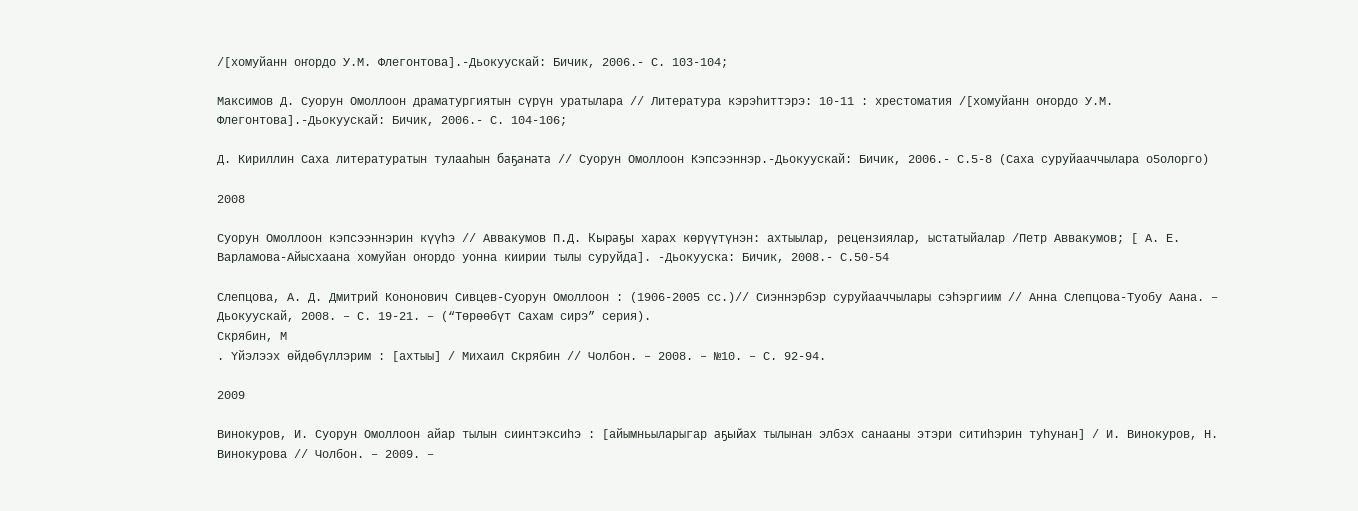/[хомуйанн оҥордо У.М. Флегонтова].-Дьокуускай: Бичик, 2006.- С. 103-104;

Максимов Д. Суорун Омоллоон драматургиятын сүрүн уратылара // Литература кэрэһиттэрэ: 10-11 : хрестоматия /[хомуйанн оҥордо У.М. Флегонтова].-Дьокуускай: Бичик, 2006.- С. 104-106;

Д. Кириллин Саха литературатын тулааһын баҕаната // Суорун Омоллоон Кэпсээннэр.-Дьокуускай: Бичик, 2006.- С.5-8 (Саха суруйааччылара о5олорго)

2008

Суорун Омоллоон кэпсээннэрин күүһэ // Аввакумов П.Д. Кыраҕы харах көрүүтүнэн: ахтыылар, рецензиялар, ыстатыйалар /Петр Аввакумов; [ А. Е. Варламова-Айысхаана хомуйан оҥордо уонна киирии тылы суруйда]. -Дьокууска: Бичик, 2008.- С.50-54

Слепцова, А. Д. Дмитрий Кононович Сивцев-Суорун Омоллоон : (1906-2005 сс.)// Сиэннэрбэр суруйааччылары сэһэргиим // Анна Слепцова-Туобу Аана. – Дьокуускай, 2008. – С. 19-21. – (“Төрөөбүт Сахам сирэ” серия).
Скрябин, М
. Үйэлээх өйдөбүллэрим : [ахтыы] / Михаил Скрябин // Чолбон. – 2008. – №10. – С. 92-94.

2009

Винокуров, И. Суорун Омоллоон айар тылын сиинтэксиһэ : [айымньыларыгар аҕыйах тылынан элбэх санааны этэри ситиһэрин туһунан] / И. Винокуров, Н. Винокурова // Чолбон. – 2009. –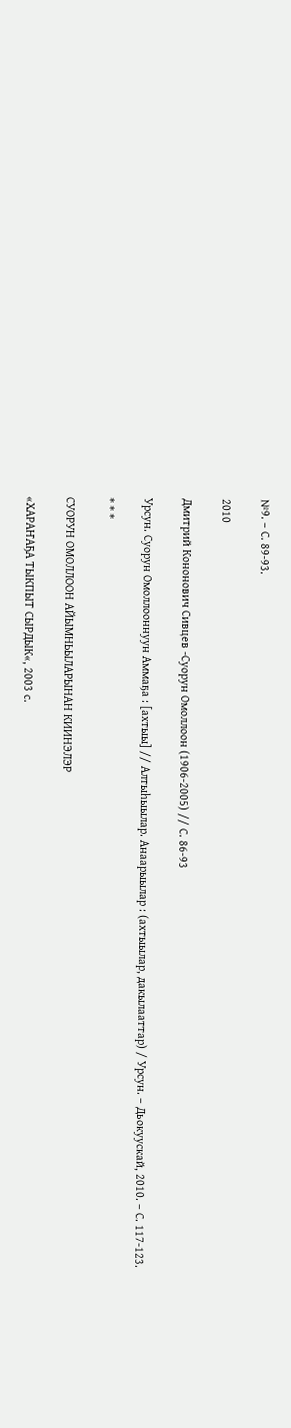№9. – С. 89-93.

2010

Дмитрий Кононович Сивцев -Суорун Омоллоон (1906-2005) // С. 86-93

Урсун. Суорун Омоллооннуун Аммаҕа : [ахтыы] // Алтыһыылар. Анаарыылар : (ахтыылар, дакылааттар) / Урсун. – Дьокуускай, 2010. – С. 117-123.

* * *

СУОРУН ОМОЛЛООН АЙЫМНЬЫЛАРЫНАН КИИНЭЛЭР

«ХАРАҤАҔА ТЫКПЫТ СЫРДЫК«, 2003 с.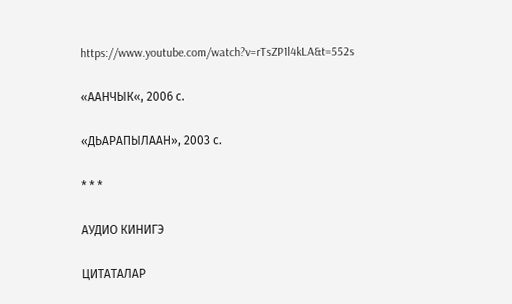https://www.youtube.com/watch?v=rTsZP1l4kLA&t=552s

«ААНЧЫК«, 2006 с.

«ДЬАРАПЫЛААН», 2003 с.

* * *

АУДИО КИНИГЭ

ЦИТАТАЛАР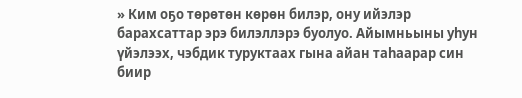» Ким оҕо төрөтөн көрөн билэр, ону ийэлэр барахсаттар эрэ билэллэрэ буолуо. Айымньыны уһун үйэлээх, чэбдик туруктаах гына айан таһаарар син биир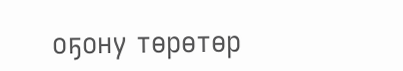оҕону төрөтөр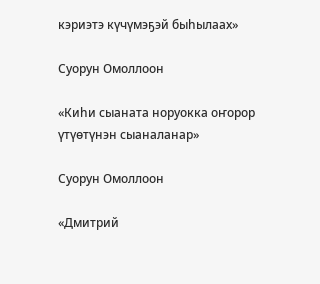кэриэтэ күчүмэҕэй быһылаах»

Суорун Омоллоон

«Киһи сыаната норуокка оҥорор үтүөтүнэн сыаналанар»

Суорун Омоллоон

«Дмитрий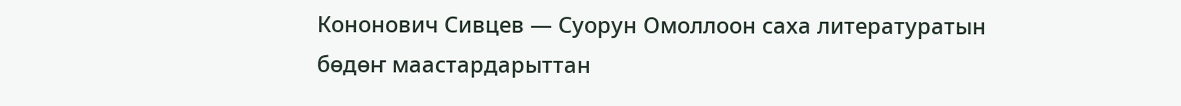Кононович Сивцев — Суорун Омоллоон саха литературатын бөдөҥ маастардарыттан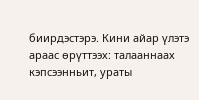биирдэстэрэ. Кини айар үлэтэ араас өрүттээх: талааннаах кэпсээнньит, ураты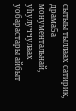сытыы тыллаах сатирик, драма5а монументальнай, уһулуччулаах уобарастары айбыт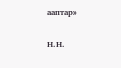ааптар»

Н.Н.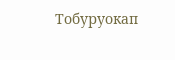Тобуруокап